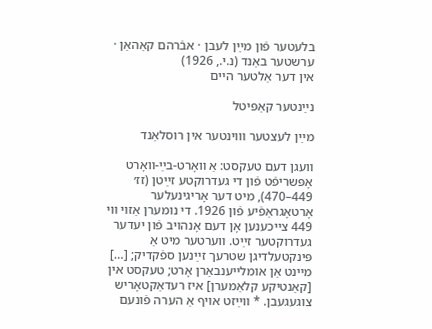בלעטער פֿון מײַן לעבן · אבֿרהם קאַהאַן · ערשטער באַנד (נ.י., 1926)
אין דער אַלטער הײם

נײַנטער קאַפּיטל

מײַן לעצטער װוינטער אין רוסלאַנד

װעגן דעם טעקסט: אַ װאָרט-בײַ-װאָרט אָפּשריפֿט פֿון די געדרוקטע זײַטן (זז׳ 449–470), מיט דער אָריגינעלער אָרטאָגראַפֿיע פֿון 1926. די נומערן אַזױ װי 449 צײכענען אָן דעם אָנהױב פֿון יעדער געדרוקטער זײַט. װערטער מיט אַ פּינקטעלדיגן שטרעך זײַנען ספֿקדיק; […] מײנט אַן אומלײענבאַרן אָרט; טעקסט אין [קאַנטיקע קלאַמערן] איז רעדאַקטאָריש צוגעגעבן. * װײַזט אױף אַ הערה פֿונעם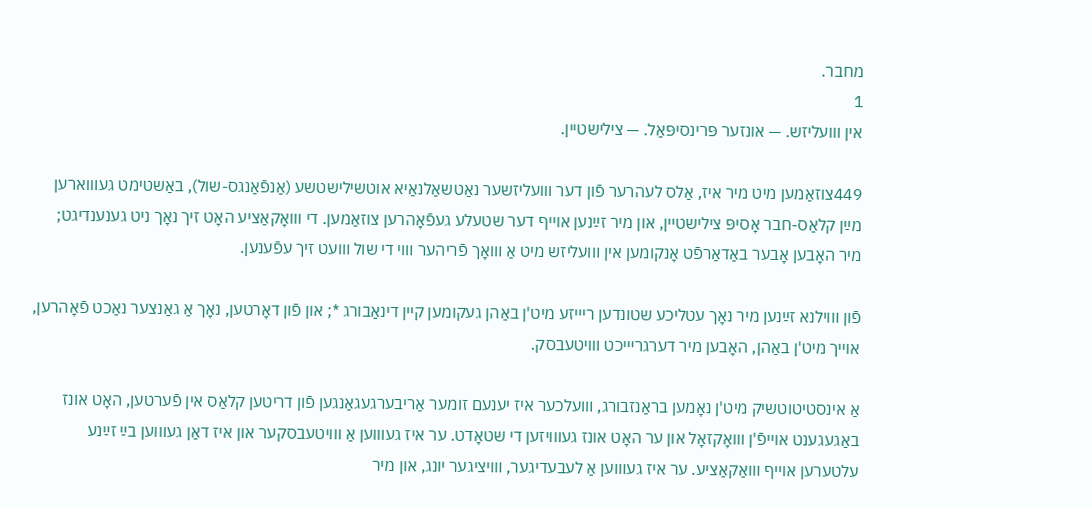מחבר.
1
אין װועליזש. — אונזער פּרינסיפּאַל. — צילישטיין.

449צוזאַמען מיט מיר איז, אַלס לעהרער פֿון דער װועליזשער נאַטשאַלנאַיא אוטשילישטשע (אַנפֿאַנגס-שול), באַשטימט געװוארען מײַן קלאַס-חבר אָסיפּ צילישטיין, און מיר זײַנען אױיף דער שטעלע געפֿאָהרען צוזאַמען. די װואָקאַציע האָט זיך נאָך ניט גענענדיגט; מיר האָבען אָבער באַדאַרפֿט אָנקומען אין װועליזש מיט אַ װואָך פֿריהער װוי די שול װועט זיך עפֿענען.

פֿון װוילנא זײַנען מיר נאָך עטליכע שטונדען רײיזע מיט'ן באַהן געקומען קײן דינאַבורג *; און פֿון דאָרטען, נאָך אַ גאַנצער נאַכט פֿאָהרען, אױיך מיט'ן באַהן, האָבען מיר דערגרײיכט װויטעבסק.

אַ אינסטיטוטשיק מיט'ן נאָמען בראַנזבורג, װועלכער איז יענעם זומער אַריבערגעגאַנגען פֿון דריטען קלאַס אין פֿערטען, האָט אונז באַגעגענט אױיפֿ'ן װואָקזאָל און ער האָט אונז געװויזען די שטאָדט. ער איז געװוען אַ װויטעבסקער און איז דאַן געװוען בײַ זײַנע עלטערען אױיף װואַקאַציע. ער איז געװוען אַ לעבעדיגער, װויציגער יונג, און מיר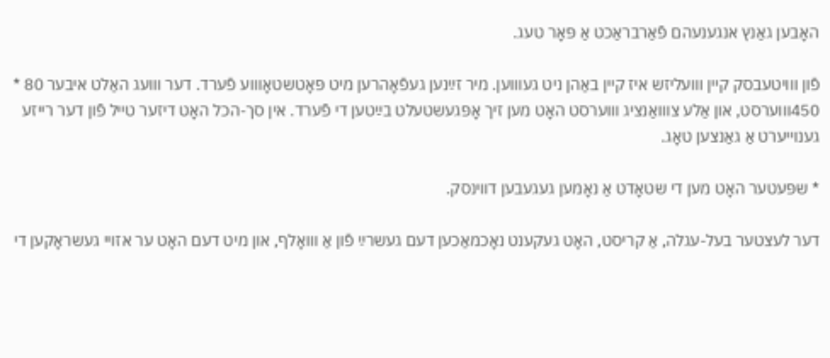האָבען גאַנץ אנגענעהם פֿאַרבראַכט אַ פּאָר טעג.

פֿון װויטעבסק קײן װועליזש איז קײן באַהן ניט געװוען. מיר זײַנען געפֿאָהרען מיט פּאָטשטאָװוע פֿערד. דער װועג האַלט איבער 80 * 450װוערסט, און אַלע צװואַנציג װוערסט האָט מען זיך אָפּגעשטעלט בײַטען די פֿערד. אין סך-הכל האָט דיזער טייל פֿון דער רייזע גענױיערט אַ גאַנצען טאָג.

* שפּעטער האָט מען די שטאָדט אַ נאָמען געגעבען דווינסק.

דער לעצטער בעל-עגלה, אַ קריסט, האָט געקענט נאָכמאַכען דעם געשרײַ פֿון אַ װואָלף, און מיט דעם האָט ער אזױי געשראָקען די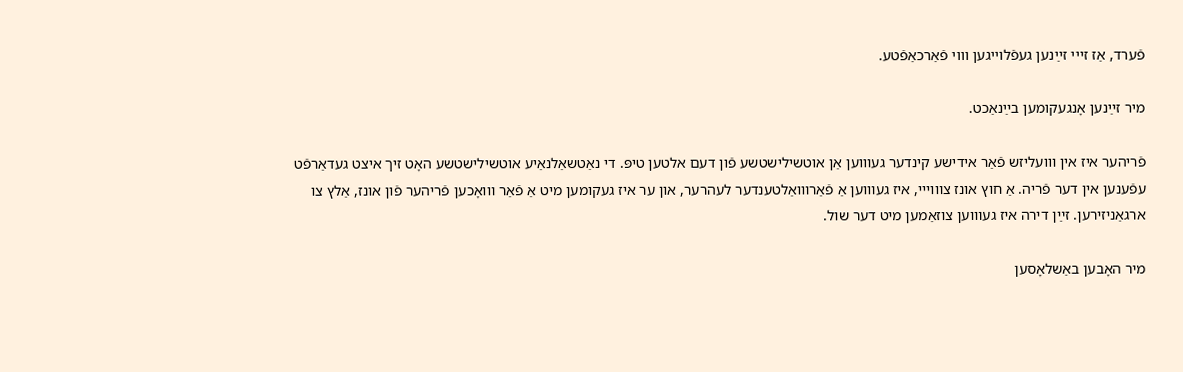פֿערד, אַז זײי זײַנען געפֿלױיגען װוי פֿאַרכאַפֿטע.

מיר זײַנען אָנגעקומען בײַנאַכט.

פֿריהער איז אין װועליזש פֿאַר אידישע קינדער געװוען אַן אוטשילישטשע פֿון דעם אלטען טיפּ. די נאַטשאַלנאַיע אוטשילישטשע האָט זיך איצט געדאַרפֿט עפֿענען אין דער פֿריה. אַ חוץ אונז צװוייי, איז געװוען אַ פֿאַרװואַלטענדער לעהרער, און ער איז געקומען מיט אַ פֿאַר װואָכען פֿריהער פֿון אונז, אַלץ צו ארגאַניזירען. זײַן דירה איז געװוען צוזאַמען מיט דער שול.

מיר האָבען באַשלאָסען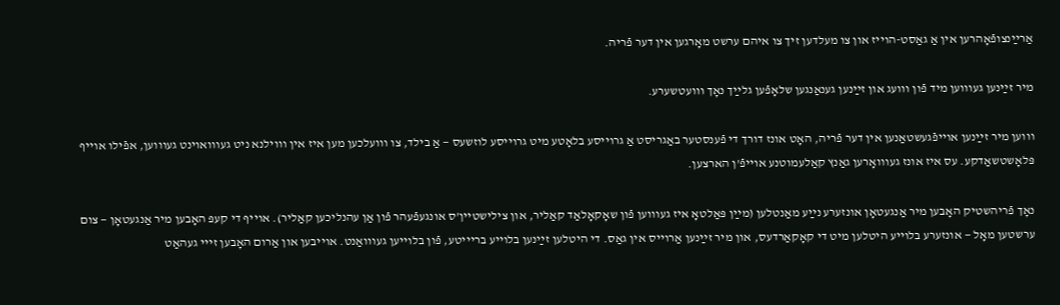אַרײַנצופֿאָהרען אין אַ גאַסט-הױיז און צו מעלדען זיך צו איהם ערשט מאָרגען אין דער פֿריה.

מיר זײַנען געװוען מיד פֿון װועג און זײַנען גענאַנגען שלאָפֿען גלײַך נאָך װועטשערע.

װוען מיר זײַנען אױיפֿגעשטאַנען אין דער פֿריה, האָט אונז דורך די פֿענסטער באַגריסט אַ גרױיסע בלאָטע מיט גרױיסע לוזשעס — אַ בילד, צו װועלכען מען איז אין װוילנא ניט געװואוינט געװוען, אפֿילו אױיף פּלאָשטשאַדקע. עס איז אונז געװואָרען גאַנץ קאַלעמוטנע אױיפֿ'ן הארצען.

נאָך פֿריהשטיק האָבען מיר אַנגעטאָן אונזערע נײַע מאַנטלען (מײַן פּאַלטאָ איז געװוען פֿון שאָקאָלאַד קאַליר, און צילישטיין'ס אונגעפֿעהר פֿון אַן עהנליכען קאַליר). אױיף די קעפּ האָבען מיר אַנגעטאָן — צום ערשטען מאָל — אונזערע בלױיע היטלען מיט די קאָקאַרדעס, און מיר זײַנען אַרױיס אין גאַס. די היטלען זײַנען בלױיע ברײיטע, פֿון בלױיען געװואַנט. אױיבען און אַרום האָבען זײי געהאַט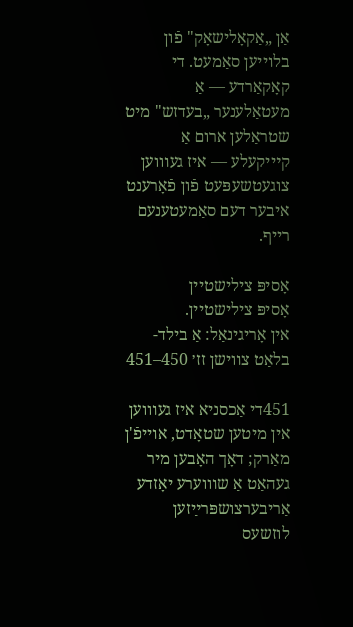אַן „אַקאָלישאָק" פֿון בלױיען סאַמעט. די קאָקאַרדע — אַ מעטאַלענער „בעדזש" מיט שטראַלען ארום אַ קײיקעלע — איז געװוען צוגעטשעפּעט פֿון פֿאָרענט איבער דעם סאַמעטענעם רייף.

אָסיפּ צילישטיין
אָסיפּ צילישטיין.
אין אָריגינאַל: אַ בילד-בלאַט צװישן זז׳ 450–451

451די אַכסניא איז געװוען אין מיטען שטאָדט, אױיפֿ'ן מאַרק; דאָך האָבען מיר געהאַט אַ שװוערע יאָזדע אַריבערצושפּרײַזען לוזשעס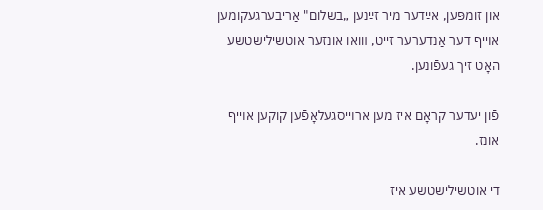און זומפּען, אײַדער מיר זײַנען „בשלום" אַריבערגעקומען אױיף דער אַנדערער זייט, װואו אונזער אוטשילישטשע האָט זיך געפֿונען.

פֿון יעדער קראָם איז מען ארױיסגעלאָפֿען קוקען אױיף אונז.

די אוטשילישטשע איז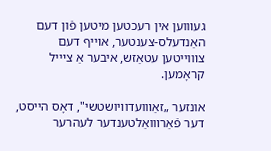געװוען אין רעכטען מיטען פֿון דעם האַנדעלס-צענטער, אױיף דעם צװוייטען עטאַזש, איבער אַ צײיל קראָמען.

אונזער „זאַװועדוױושטשי", דאָס הייסט, דער פֿאַרװואַלטענדער לעהרער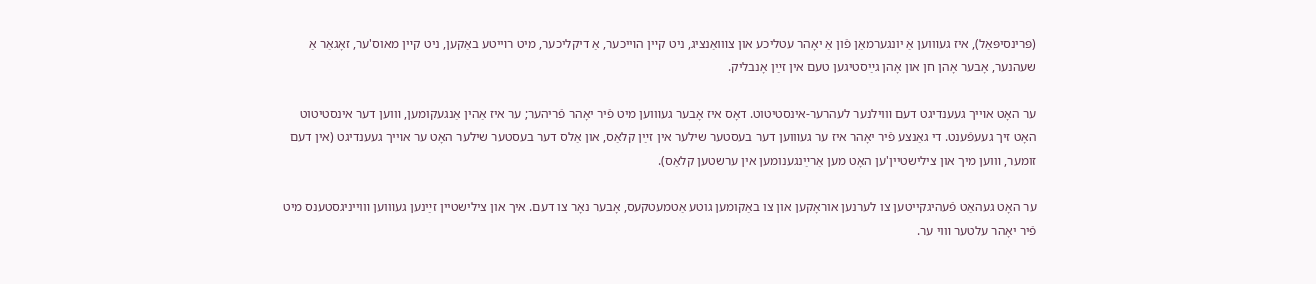(פּרינסיפּאַל), איז געװוען אַ יונגערמאַן פֿון אַ יאָהר עטליכע און צװואַנציג, ניט קײן הױיכער, אַ דיקליכער, מיט רױיטע באַקען, ניט קײן מאוס'ער, זאָגאַר אַ שעהנער, אָבער אָהן חן און אָהן גײַסטיגען טעם אין זײַן אָנבליק.

ער האָט אױיך געענדיגט דעם װוילנער לעהרער-אינסטיטוט. דאָס איז אָבער געװוען מיט פֿיר יאָהר פֿריהער; ער איז אַהין אַנגעקומען, װוען דער אינסטיטוט האָט זיך געעפֿענט. די גאַנצע פֿיר יאָהר איז ער געװוען דער בעסטער שילער אין זײַן קלאַס, און אַלס דער בעסטער שילער האָט ער אױיך געענדיגט (אין דעם זומער, װוען מיך און צילישטיין'ען האָט מען אַרײַנגענומען אין ערשטען קלאַס).

ער האָט געהאַט פֿעהיגקייטען צו לערנען אוראָקען און צו באַקומען גוטע אַטמעטקעס, אָבער נאָר צו דעם. איך און צילישטיין זײַנען געװוען װוייניגסטענס מיט פֿיר יאָהר עלטער װוי ער.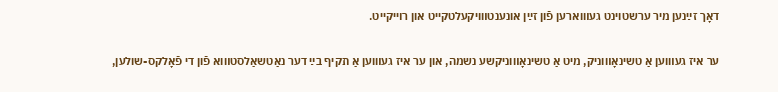דאָך זײַנען מיר ערשטוינט געװוארען פֿון זײַן אונענטװויקעלטקייט און רױיקייט.

ער איז געװוען אַ טשינאָװוניק, מיט אַ טשינאָװוניקשע נשמה, און ער איז געװוען אַ תקיף בײַ דער נאַטשאַלסטװוא פֿון די פֿאָלקס-שולען,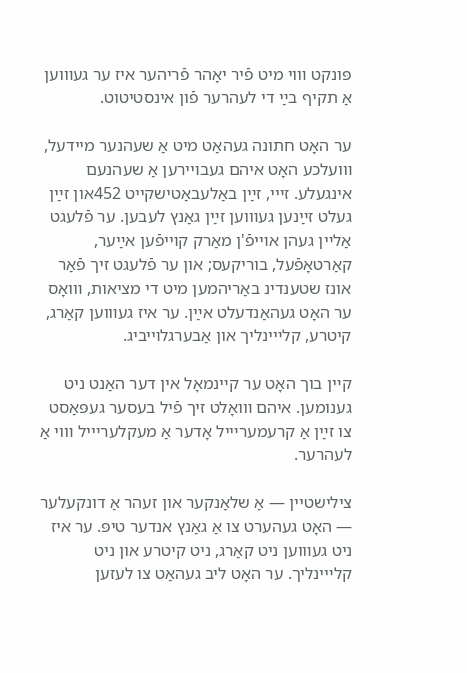פּונקט װוי מיט פֿיר יאָהר פֿריהער איז ער געװוען אַ תקיף בײַ די לעהרער פֿון אינסטיטוט.

ער האָט חתונה געהאַט מיט אַ שעהנער מיידעל, װועלכע האָט איהם געבױירען אַ שעהנעם אינגעלע. זײי, זײַן באַלעבאַטישקייט 452און זײַן געלט זײַנען געװוען זײַן גאַנץ לעבען. ער פֿלעגט אַלײן געהן אױיפֿ'ן מאַרק קױיפֿען אײַער, קאַרטאָפֿעל, בוריקעס; און ער פֿלעגט זיך פֿאַר אונז שטענדינ באַריהמען מיט די מציאות, װואָס ער האָט געהאַנדעלט אײַן. ער איז געװוען קאַרג, קיטרע, קלײינליך און אַבערגלױיביג.

קײן בוך האָט ער קײנמאָל אין דער האַנט ניט גענומען. איהם װואָלט זיך פֿיל בעסער געפּאַסט צו זײַן אַ קרעמערײיל אָדער אַ מעקלערײיל װוי אַ לעהרער.

צילישטיין — אַ שלאַנקער און זעהר אַ דונקעלער — האָט געהערט צו אַ גאַנץ אנדער טיפּ. ער איז ניט געװוען ניט קאַרג, ניט קיטרע און ניט קלײינליך. ער האָט ליב געהאַט צו לעזען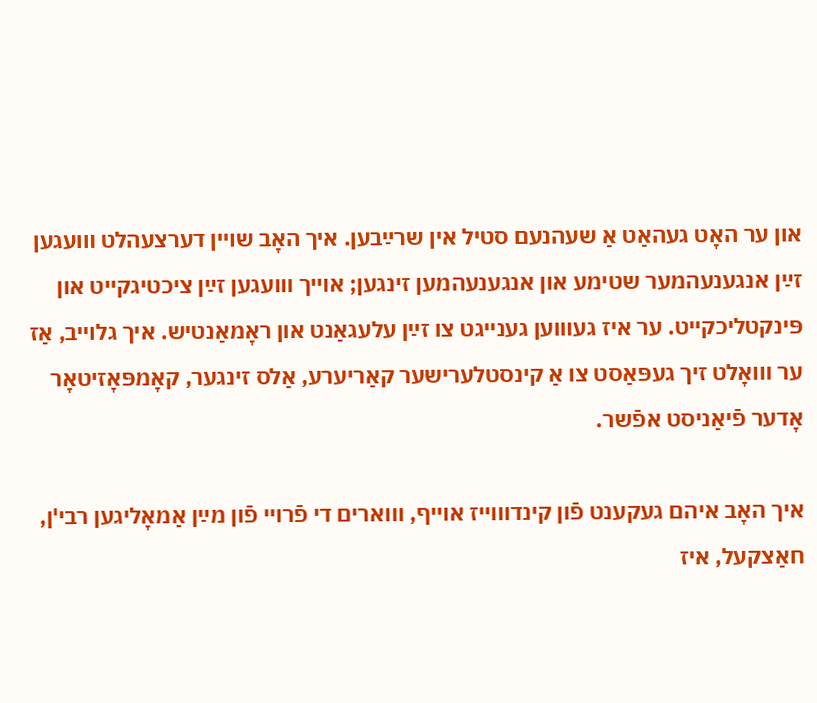און ער האָט געהאַט אַ שעהנעם סטיל אין שרײַבען. איך האָב שױין דערצעהלט װועגען זײַן אנגענעהמער שטימע און אנגענעהמען זינגען; אױיך װועגען זײַן ציכטיגקייט און פּינקטליכקייט. ער איז געװוען גענייגט צו זײַן עלעגאַנט און ראָמאַנטיש. איך גלױיב, אַז ער װואָלט זיך געפּאַסט צו אַ קינסטלערישער קאַריערע, אַלס זינגער, קאָמפּאָזיטאָר אָדער פֿיאַניסט אפֿשר.

איך האָב איהם געקענט פֿון קינדװוייז אױיף, װוארים די פֿרױי פֿון מײַן אַמאָליגען רבי'ן, חאַצקעל, איז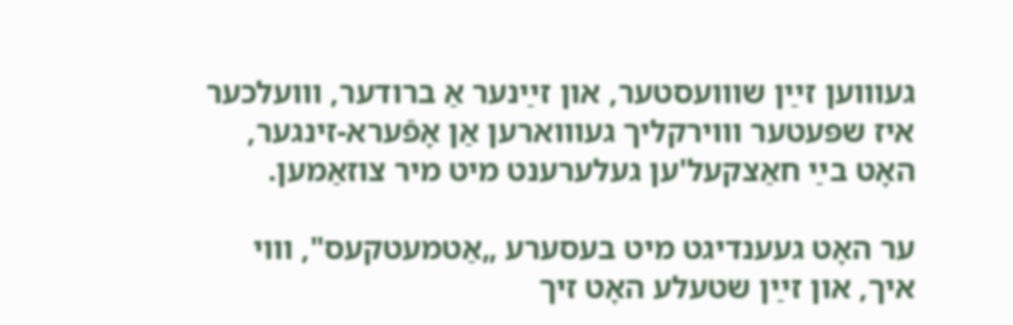געװוען זײַן שװועסטער, און זײַנער אַ ברודער, װועלכער איז שפּעטער װוירקליך געװוארען אַן אָפֿערא-זינגער, האָט בײַ חאַצקעל'ען געלערענט מיט מיר צוזאַמען.

ער האָט געענדיגט מיט בעסערע „אַטמעטקעס", װוי איך, און זײַן שטעלע האָט זיך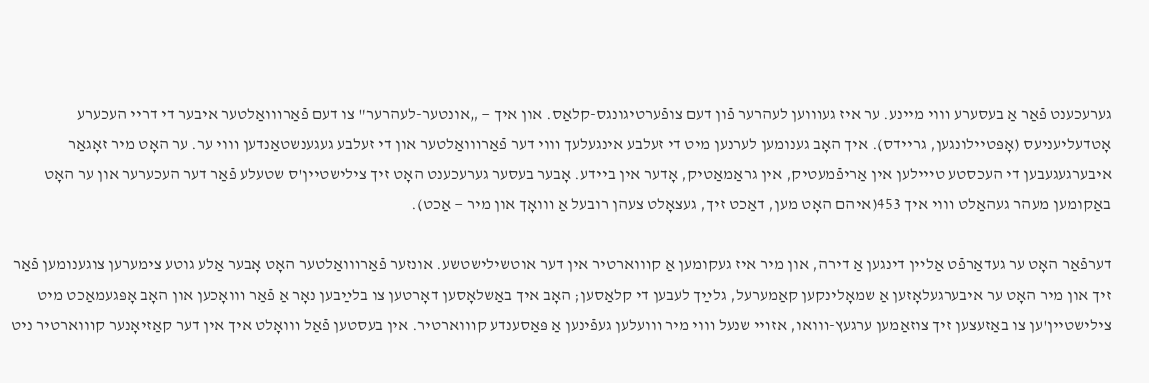גערעכענט פֿאַר אַ בעסערע װוי מיינע. ער איז געװוען לעהרער פֿון דעם צופֿערטיגונגס-קלאַס. און איך — „אונטער-לעהרער" צו דעם פֿאַרװואַלטער איבער די דריי העכערע אָטדעליעניעס (אָפּטיילונגען, גריידס). איך האָב גענומען לערנען מיט די זעלבע אינגעלעך װוי דער פֿאַרװואַלטער און די זעלבע געגענשטאַנדען װוי ער. ער האָט מיר זאָגאַר איבערגעגעבען די העכסטע טײילען אין אַריפֿמעטיק, אין גראַמאַטיק, אָדער אין ביידע. אָבער בעסער גערעכענט האָט זיך צילישטיין'ס שטעלע פֿאַר דער העכערער און ער האָט באַקומען מעהר געהאַלט װוי איך 453(איהם האָט מען, דאַכט זיך, געצאָלט צעהן רובעל אַ װואָך און מיר — אַכט).

דערפֿאַר האָט ער געדאַרפֿט אַלײן דינגען אַ דירה, און מיר איז געקומען אַ קװוארטיר אין דער אוטשילישטשע. אונזער פֿאַרװואַלטער האָט אָבער אַלע גוטע צימערען צוגענומען פֿאַר זיך און מיר האָט ער איבערגעלאָזען אַ שמאָלינקען קאַמערעל, גלײַך לעבען די קלאַסען; האָב איך באַשלאָסען דאָרטען צו בלײַבען נאָר אַ פֿאַר װואָכען און האָב אָפּגעמאַכט מיט צילישטיין'ען צו באַזעצען זיך צוזאַמען ערגעץ-װואו, אזױי שנעל װוי מיר װועלען געפֿינען אַ פּאַסענדע קװוארטיר. אין בעסטען פֿאַל װואָלט איך אין דער קאַזיאָנער קװוארטיר ניט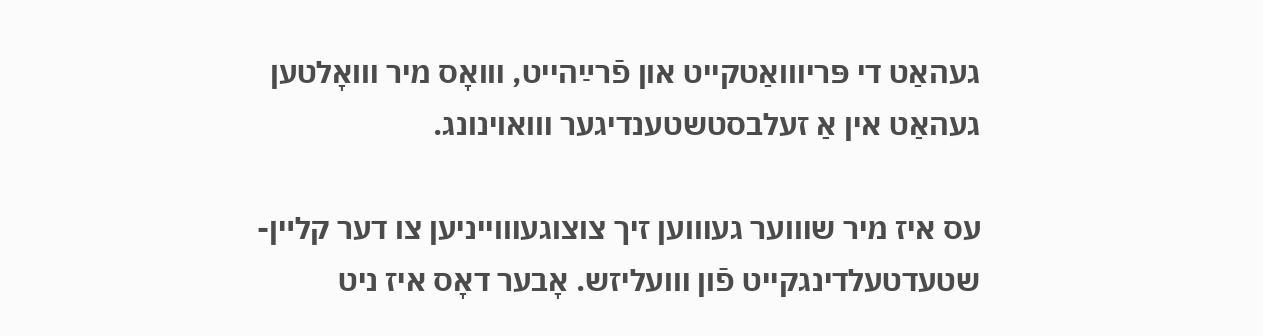געהאַט די פּריװואַטקייט און פֿרײַהייט, װואָס מיר װואָלטען געהאַט אין אַ זעלבסטשטענדיגער װואוינונג.

עס איז מיר שװוער געװוען זיך צוצוגעװוייניען צו דער קלײן-שטעדטעלדינגקייט פֿון װועליזש. אָבער דאָס איז ניט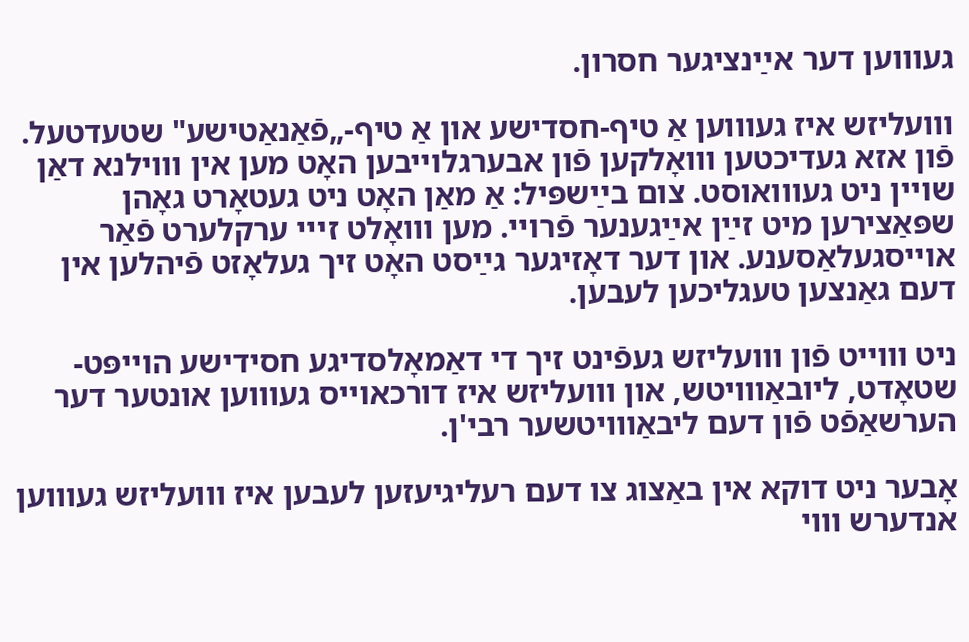געװוען דער אײַנציגער חסרון.

װועליזש איז געװוען אַ טיף-חסדישע און אַ טיף-„פֿאַנאַטישע" שטעדטעל. פֿון אזא געדיכטען װואָלקען פֿון אבערגלױיבען האָט מען אין װוילנא דאַן שױין ניט געװואוסט. צום בײַשפּיל: אַ מאַן האָט ניט געטאָרט גאָהן שפּאַצירען מיט זײַן אײַגענער פֿרױי. מען װואָלט זײי ערקלערט פֿאַר אױיסגעלאַסענע. און דער דאָזיגער גײַסט האָט זיך געלאָזט פֿיהלען אין דעם גאַנצען טעגליכען לעבען.

ניט װוייט פֿון װועליזש געפֿינט זיך די דאַמאָלסדיגע חסידישע הױיפּט-שטאָדט, ליובאַװויטש, און װועליזש איז דורכאױיס געװוען אונטער דער הערשאַפֿט פֿון דעם ליבאַװויטשער רבי'ן.

אָבער ניט דוקא אין באַצוג צו דעם רעליגיעזען לעבען איז װועליזש געװוען אנדערש װוי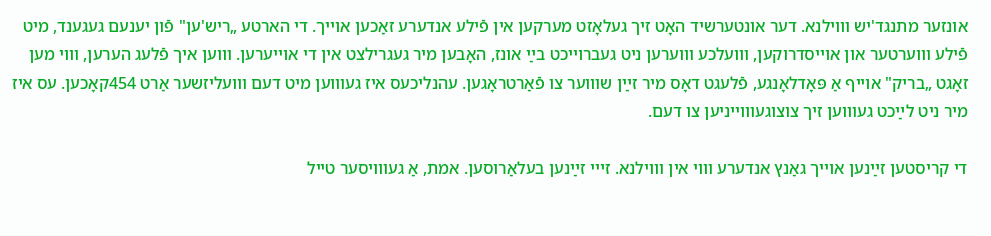אונזער מתנגד'יש װוילנא. דער אונטערשיד האָט זיך געלאָזט מערקען אין פֿילע אנדערע זאַכען אױיך. די הארטע „ריש'ען" פֿון יענעם געגענד, מיט פֿילע װוערטער און אױיסדרוקען, װועלכע װוערען ניט געברױיכט בײַ אונז, האָבען מיר געגרילצט אין די אױיערען. װוען איך פֿלעג הערען, װוי מען זאָגט „בריק" אױיף אַ פּאָדלאָנגע, פֿלעגט דאָס מיר זײַן שװוער צו פֿאַרטראָגען. עהנליכעס איז געװוען מיט דעם װועליזשער אַרט 454קאָכען. עס איז מיר ניט לײַכט געװוען זיך צוצוגעװוייניען צו דעם.

די קריסטען זײַנען אױיך גאַנץ אנדערע װוי אין װוילנא. זײי זײַנען בעלאַרוסען. אמת, אַ געװויסער טייל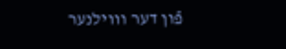פֿון דער װוילנער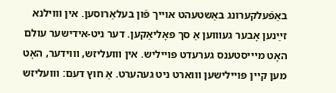באַפֿעלקערונג באַשטעהט אױיך פֿון בעלאַרוסען. אין װוילנא זײַנען אָבער געװוען אַ סך פּאָליאַקען. דער ניט-אידישער עולם האָט מײיסטענס גערעדט פּױיליש. אין װועליזש, װוידער, האָט מען קײן פּױילישען װוארט ניט געהערט. אַ חוץ דעם: װועליזש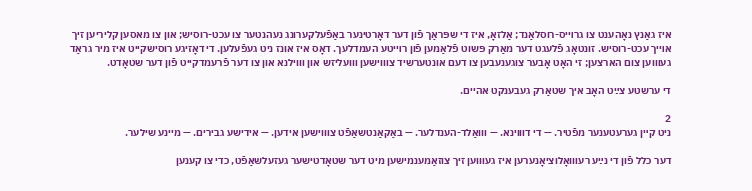איז גאַנץ נאָהענט צו גרױיס-רוסלאַנד; אַלזאָ, איז די שפּראַך פֿון דער דאָרטינער באַפֿעלקערונג נעהנטער צו עכט-רוסיש; און צו מאסען קליריען זיך אױיך עכט-רוסיש. זונטאָג פֿלעגט דער מאַרק פּשוט פֿלאַמען פֿון רױיטע העמדלעך. דאָס איז אונז ניט געפֿעלען. די דאָזיגע רוסישקייט איז מיר גראַד געװוען צום הארצען; זי האָט אָבער צוגענעבען צו דעם אונטערשיד צװוישען װועליזש און װוילנא און צו דער פֿרעמדקייט פֿון דער שטאָדט.

די ערשטע צײַט האָב איך שטאַרק געבענקט אהיים.

2
ניט קײן גערעטענער מפֿטיר. — די דװוינא. — װואַלד-הענדלער. — באַקאַנטשאַפֿט צװוישען אידען. — אידישע גבירים. — מיינע שילער.

דער כלל פֿון די נײַע רעװואָלוציאָנערען איז געװוען זיך צוזאַמענמישען מיט דער שטאָדטישער געזעלשאַפֿט, כדי צו קענען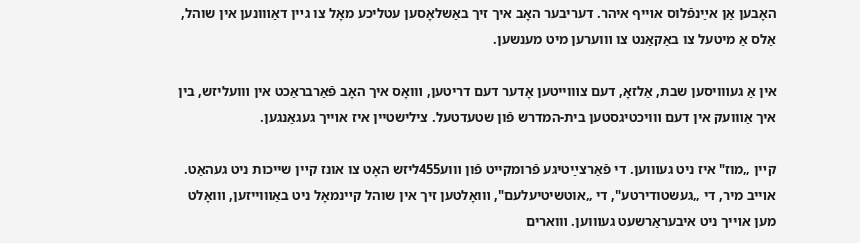האָבען אַן אײַנפֿלוס אױיף איהר. דעריבער האָב איך זיך באַשלאָסען עטליכע מאָל צו גײן דאַװונען אין שוהל, אַלס אַ מיטעל צו באַקאַנט צו װוערען מיט מענשען.

אין אַ געװויסען שבת, אַלזאָ, דעם צװוייטען אָדער דעם דריטען, װואָס איך האָב פֿאַרבראַכט אין װועליזש, בין איך אַװועק אין דעם װויכטיגסטען בית-המדרש פֿון שטעדטעל. צילישטיין איז אױיך געגאַנגען.

קײן „מוז" איז ניט געװוען. די פֿאַרצײַטיגע פֿרומקייט פֿון װוע455ליזש האָט צו אונז קײן שייכות ניט געהאַט. אױיב מיר, די „געשטודירטע", די „אוטשיטיעלעם", װואָלטען זיך אין שוהל קײנמאָל ניט באַװוייזען, װואָלט מען אױיך ניט איבעראַרשעט געװוען. װוארים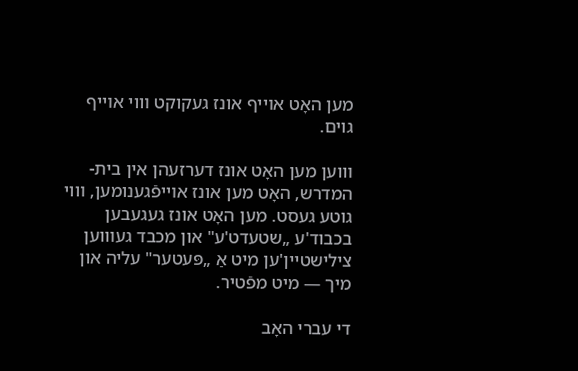מען האָט אױיף אונז געקוקט װוי אױיף גוים.

װוען מען האָט אונז דערזעהן אין בית-המדרש, האָט מען אונז אױיפֿגענומען, װוי גוטע געסט. מען האָט אונז געגעבען בכבוד'ע „שטעדט'ע" און מכבד געװוען צילישטיין'ען מיט אַ „פּעטער" עליה און מיך — מיט מפֿטיר.

די עברי האָב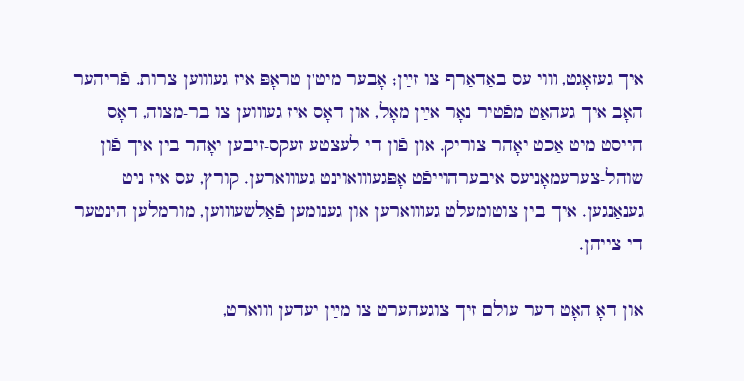איך געזאָגט, װוי עס באַדאַרף צו זײַן; אָבער מיט'ן טראָפּ איז געװוען צרות. פֿריהער האָב איך געהאַט מפֿטיר נאָר אײַן מאָל, און דאָס איז געװוען צו בר-מצוה, דאָס הייסט מיט אַכט יאָהר צוריק. און פֿון די לעצטע זעקס-זיבען יאָהר בין איך פֿון שוהל-צערעמאָניעס איבערהױיפֿט אָפּגעװואוינט געװוארען. קורץ, עס איז ניט גענאַנגען. איך בין צוטומעלט געװוארען און גענומען פֿאַלשעװוען, מורמלען הינטער די צייהן.

און דאָ האָט דער עולם זיך צוגעהערט צו מײַן יעדען װוארט,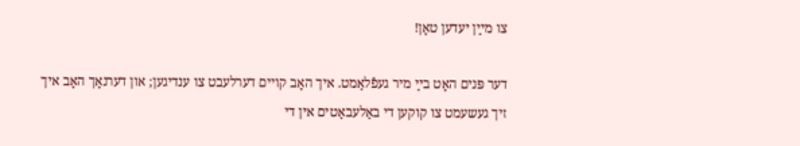צו מײַן יעדען טאָן!

דער פּנים האָט בײַ מיר געפֿלאַמט. איך האָב קױים דערלעבט צו ענדיגען; און דערנאָך האָב איך זיך געשעמט צו קוקען די באַלעבאַטים אין די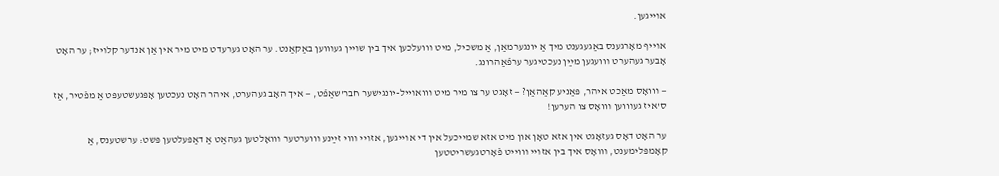אױיגען.

אױיף מאָרגענס באַגעגענט מיך אַ יונגערמאַן, אַ משכיל, מיט װועלכען איך בין שױין געװוען באַקאַנט. ער האָט גערעדט מיט מיר אין אַן אנדער קלױיז; ער האָט אָבער געהערט װועגען מײַן נעכטיגער ערפֿאַהרונג.

— װואָס מאַכט איהר, פּאַניע קאַהאַן? — זאָגט ער צו מיר מיט װואױיל-יונגישער חבר'שאַפֿט, — איך האָב געהערט, איהר האָט נעכטען אָפּגעשטעפּט אַ מפֿטיר, אַז ס'איז געװוען װואָס צו הערען!

ער האָט דאָס געזאָגט אין אזא טאָן און מיט אזא שמייכעל אין די אױיגען, אזױי װוי זײַנע װוערטער װואָלטען געהאַט אַ דאַפּעלטען פּשט: ערשטענס, אַ קאָמפּלימענט, װואָס איך בין אזױי װוייט פֿאָרטגעשריטטען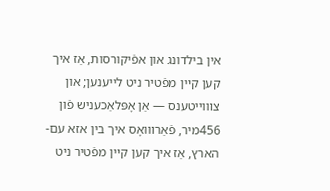אין בילדונג און אפֿיקורסות, אַז איך קען קײן מפֿטיר ניט לייענען; און צװוייטענס — אַן אָפּלאַכעניש פֿון 456מיר, פֿאַרװואָס איך בין אזא עם-הארץ, אַז איך קען קײן מפֿטיר ניט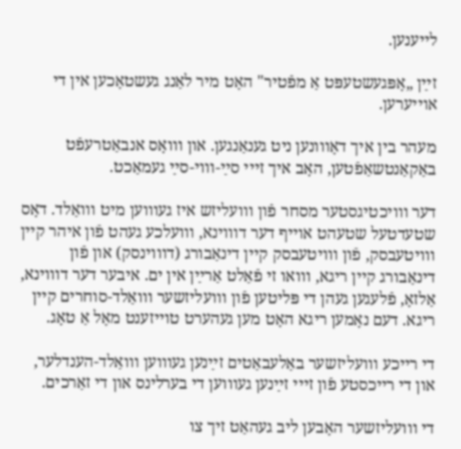לייענען.

זײַן „אָפּגעשטעפּט אַ מפֿטיר" האָט מיר לאַנג געשטאָכען אין די אױיערען.

מעהר בין איך דאָװונען ניט גענאַנגען. און װואָס אנבאַטרעפֿט באַקאַנטשאַפֿטען, האָב איך זײי סײַ-װוי-סײַ געמאַכט.

דער װויכטיגסטער מסחר פֿון װועליזש איז געװוען מיט װואַלד. דאָס שטעדטעל שטעהט אױיף דער דװוינא, װועלכע געהט פֿון איהר קײן װויטעבסק, פֿון װויטעבסק קײן דינאַבורג (דװוינסק) און פֿון דינאַבורג קײן ריגא, װואו זי פֿאַלט אַרײַן אין ים. איבער דער דװוינא, אַלזאָ, פֿלעגען געהן די פּליטען פֿון װועליזשער װואַלד-סוחרים קײן ריגא. דעם נאָמען ריגא האָט מען געהערט טױיזענט מאָל אַ טאָג.

די רייכע װועליזשער באַלעבאַטים זײַנען געװוען װואַלד-הענדלער, און די רייכסטע פֿון זײי זײַנען געװוען די בערלינס און די זאַרכים.

די װועליזשער האָבען ליב געהאַט זיך צו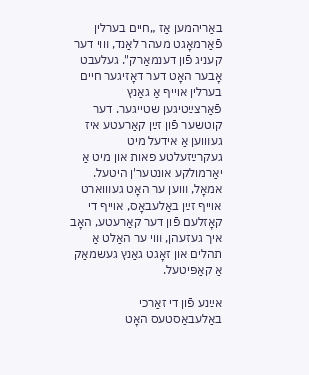באַריהמען אַז „חיים בערלין פֿאַרמאָגט מעהר לאַנד, װוי דער קעניג פֿון דענמאַרק". געלעבט אָבער האָט דער דאָזיגער חיים בערלין אױיף אַ גאַנץ פֿאַרצײַטיגען שטייגער. דער קוטשער פֿון זײַן קאַרעטע איז געװוען אַ אידעל מיט געקרײַזעלטע פאות און מיט אַ יאַרמולקע אונטער'ן היטעל. אמאָל, װוען ער האָט געװוארט אױיף זײַן באַלעבאָס, אױיף די קאָזלעם פֿון דער קאַרעטע, האָב איך געזעהן, װוי ער האַלט אַ תהלים און זאָגט גאַנץ געשמאַק אַ קאַפּיטעל.

אײַנע פֿון די זאַרכי באַלעבאַסטעס האָט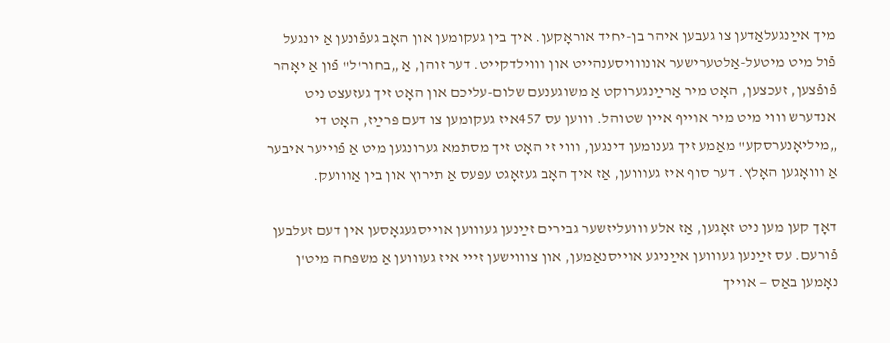מיך אײַנגעלאַדען צו געבען איהר בן-יחיד אוראָקען. איך בין געקומען און האָב געפֿונען אַ יונגעל פֿול מיט מיטעל-אַלטערישער אונװויסענהייט און װוילדקייט. דער זוהן, אַ „בחור'ל" פֿון אַ יאָהר פֿופֿצען, זעכצען, האָט מיר אַרײַנגערוקט אַ משוגענעם שלום-עליכם און האָט זיך געזעצט ניט אנדערש װוי מיט מיר אױיף אײן שטוהל. װוען עס 457איז געקומען צו דעם פּרײַז, האָט די „מיליאָנערסקע" מאַמע זיך גענומען דינגען, װוי זי האָט זיך מסתמא גערונגען מיט אַ פֿױיער איבער אַ װואָגען האָלץ. דער סוף איז געװוען, אַז איך האָב געזאָגט עפּעס אַ תירוץ און בין אַװועק.

דאָך קען מען ניט זאָגען, אַז אלע װועליזשער גבירים זײַנען געװוען אױיסגעגאָסען אין דעם זעלבען פֿורעם. עס זײַנען געװוען אײַניגע אױיסנאַמען, און צװוישען זײי איז געװוען אַ משפּחה מיט'ן נאָמען באַס — אױיך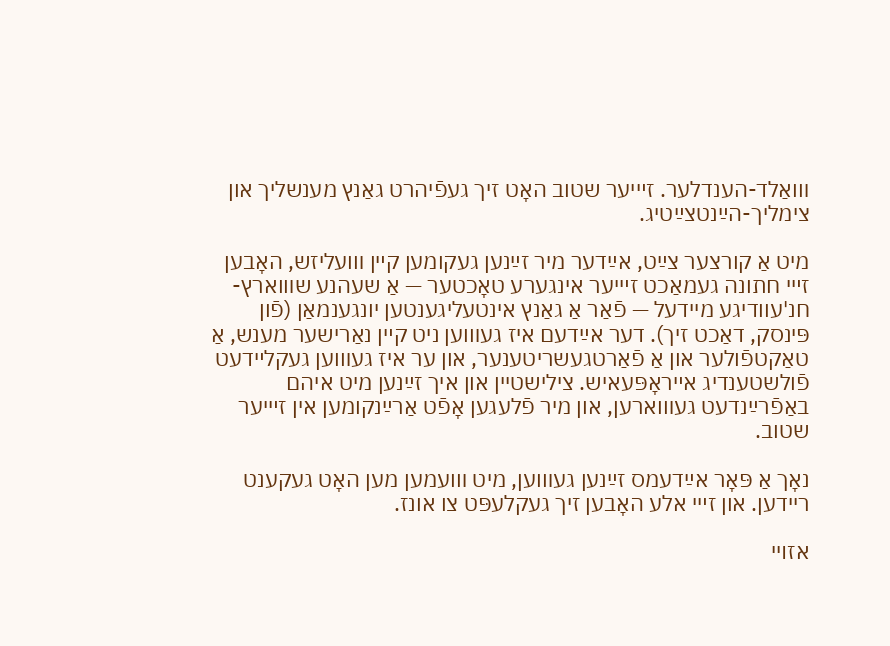װואַלד-הענדלער. זײיער שטוב האָט זיך געפֿיהרט גאַנץ מענשליך און צימליך-הײַנטצײַטיג.

מיט אַ קורצער צײַט, אײַדער מיר זײַנען געקומען קײן װועליזש, האָבען זײי חתונה געמאַכט זײיער אינגערע טאָכטער — אַ שעהנע שװוארץ-חנ'עוודיגע מיידעל — פֿאַר אַ גאַנץ אינטעליגענטען יונגענמאַן (פֿון פּינסק, דאַכט זיך). דער אײַדעם איז געװוען ניט קײן נאַרישער מענש, אַ טאַקטפֿולער און אַ פֿאַרטגעשריטענער, און ער איז געװוען געקלײדעט פֿולשטענדיג אײראָפּעאיש. צילישטיין און איך זײַנען מיט איהם באַפֿרײַנדעט געװוארען, און מיר פֿלעגען אָפֿט אַרײַנקומען אין זײיער שטוב.

נאָך אַ פּאָר אײַדעמס זײַנען געװוען, מיט װועמען מען האָט געקענט ריידען. און זײי אלע האָבען זיך געקלעפּט צו אונז.

אזױי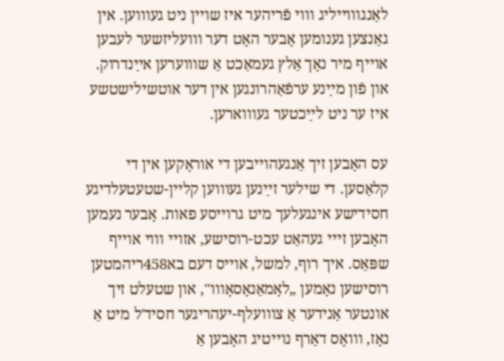לאַנגװוייליג װוי פֿריהער איז שױין ניט געװוען. אין גאַנצען גענומען אָבער האָט דער װועליזשער לעבען אױיף מיר נאָך אַלץ געמאַכט אַ שװוערען אײַנדרוק. און פֿון מײַנע ערפֿאַהרונגען אין דער אוטשילישטשע איז ער ניט לײַכטער געװוארען.

עס האָבען זיך אַנגעהױיבען די אוראָקען אין די קלאַסען. די שילער זײַנען געװוען קלײן-שטעטעלדיגע חסידישע אינגעלעך מיט גרױיסע פאות. אָבער נעמען האָבען זײי געהאַט עכט-רוסישע, אזױי װוי אױיף שפּאַס. איך רוף, למשל, אױיס דעם בא458ריהמטען רוסישען נאָמען „לאָמאַנאָסאָװו", און שטעלט זיך אונטער אַנידער אַ צװועלף-יעהריגער חסיד'ל מיט אַ נאָז, װואָס דאַרף נױיטיג האָבען אַ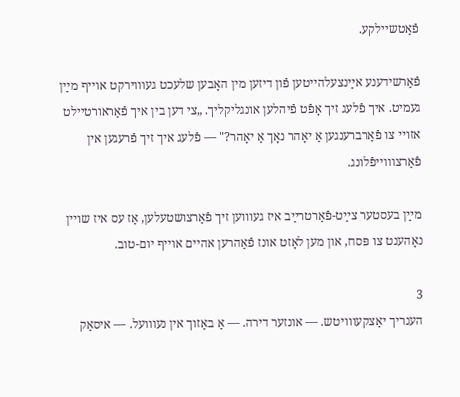פֿאַטשיילקע.

פֿאַרשידענע אײַנצעלהייטען פֿון דיזען מין האָבען שלעכט געװוירקט אױיף מײַן געמיט. איך פֿלעג זיך אָפֿט פֿיהלען אונגליקליך. „צי דען בין איך פֿאַראורטיילט אזױי צו פֿאַרברענגען אַ יאָהר נאָך אַ יאָהר?" — פֿלעג איך זיך פֿרעגען אין פֿאַרצװוייפֿלונג.

מײַן בעסטער צײַט-פֿאַרטרײַב איז געװוען זיך פֿאַרצושטעלען, אַז עס איז שױין נאָהענט צו פּסח, און מען לאָזט אונז פֿאַהרען אהיים אױיף יום-טוב.

3
הענריך יאַצקעװויטש. — אונזער דירה. — אַ באַזוך אין נעװועל. — איסאַק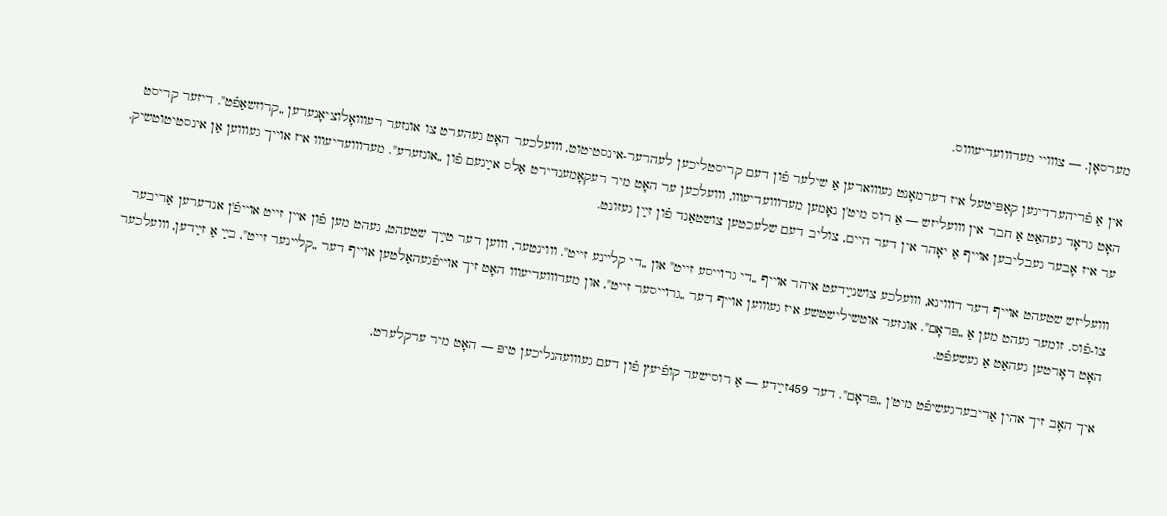מערסאָן. — צװויי מעדװועדיעװוס.

אין אַ פֿריהערדיגען קאַפּיטעל איז דערמאָנט געװוארען אַ שילער פֿון דעם קריסטליכען לעהרער-אינסטיטוט, װועלכער האָט געהערט צו אונזער רעװואָלוציאָנערען „קרוזשאַפֿט". דיזער קריסט האָט גראָד געהאַט אַ חבר אין װועליזש — אַ רוס מיט'ן נאָמען מעדװועדיעװו, װועלכען ער האָט מיר רעקאָמענדירט אַלס אײַנעם פֿון „אונזערע". מעדװועדיעװו איז אױיך געװוען אַן אינסטיטוטשיק. ער איז אָבער געבליבען אױיף אַ יאָהר אין דער היים, צוליב דעם שלעכטען צושטאַנד פֿון זײַן געזונט.

װועליזש שטעהט אױיף דער דװוינא, װועלכע צושנײַדעט איהר אױיף „די גרױיסע זייט" און „די קלײנע זייט". װוינטער, װוען דער טײַך שטעהט, געהט מען פֿון אײן זייט אױיפֿ'ן אנדערען אַריבער צו-פֿוס. זומער געהט מען אַ „פּראָם". אונזער אוטשילישטשע איז געװוען אױיף דער „גרױיסער זייט", און מעדװועדיעװו האָט זיך אױיפֿגעהאַלטען אױיף דער „קלײנער זייט", בײַ אַ זײַדען, װועלכער האָט דאָרטען געהאַט אַ געשעפֿט.

איך האָב זיך אהין אַריבערגעשיפֿט מיט'ן „פּראָם". דער 459זײַדע — אַ רוסישער קופֿיעץ פֿון דעם געװועהנליכען טיפּ — האָט מיר ערקלערט,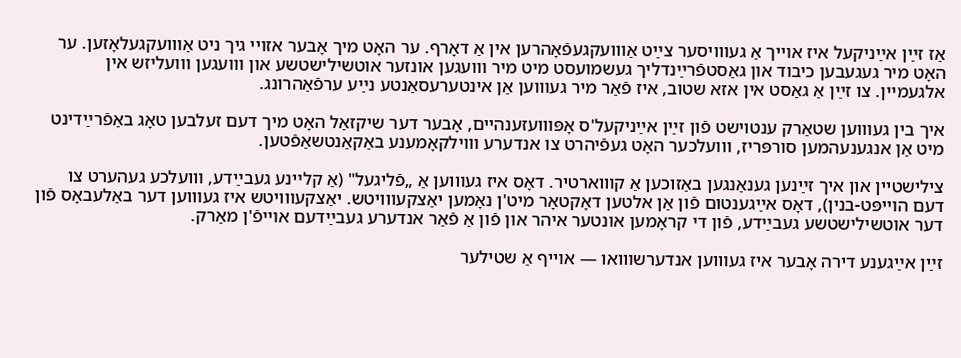אַז זײַן אײַניקעל איז אױיך אַ געװויסער צײַט אַװועקגעפֿאָהרען אין אַ דאָרף. ער האָט מיך אָבער אזױי גיך ניט אַװועקגעלאָזען. ער האָט מיר געגעבען כיבוד און גאַסטפֿרײַנדליך געשמועסט מיט מיר װועגען אונזער אוטשילישטשע און װועגען װועליזש אין אלגעמיין. צו זײַן אַ גאַסט אין אזא שטוב, איז פֿאַר מיר געװוען אַן אינטערעסאַנטע נײַע ערפֿאַהרונג.

איך בין געװוען שטאַרק ענטוישט פֿון זײַן אײַניקעל'ס אָפּװועזענהיים, אָבער דער שיקזאַל האָט מיך דעם זעלבען טאָג באַפֿרײַדינט מיט אַן אנגענעהמען סורפּריז, װועלכער האָט געפֿיהרט צו אנדערע װוילקאָמענע באַקאַנטשאַפֿטען.

צילישטיין און איך זײַנען גענאַנגען באַזוכען אַ קװוארטיר. דאָס איז געװוען אַ „פֿליגעל" (אַ קלײנע געבײַדע, װועלכע געהערט צו דעם הױיפּט-בנין), דאָס אײַגענטום פֿון אַן אלטען דאָקטאָר מיט'ן נאָמען יאַצקעװויטש. יאַצקעװויטש איז געװוען דער באַלעבאָס פֿון דער אוטשילישטשע געבײַדע, פֿון די קראָמען אונטער איהר און פֿון אַ פֿאַר אנדערע געבײַדעם אױיפֿ'ן מאַרק.

זײַן אײַגענע דירה אָבער איז געװוען אנדערשװואו — אױיף אַ שטילער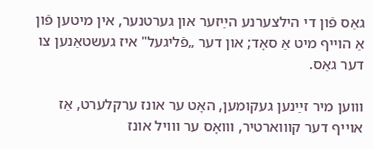גאַס פֿון די הילצערנע הײַזער און גערטנער, אין מיטען פֿון אַ הױיף מיט אַ סאָד; און דער „פֿליגעל" איז געשטאַנען צו דער גאַס.

װוען מיר זײַנען געקומען, האָט ער אונז ערקלערט, אַז אױיף דער קװוארטיר, װואָס ער װויל אונז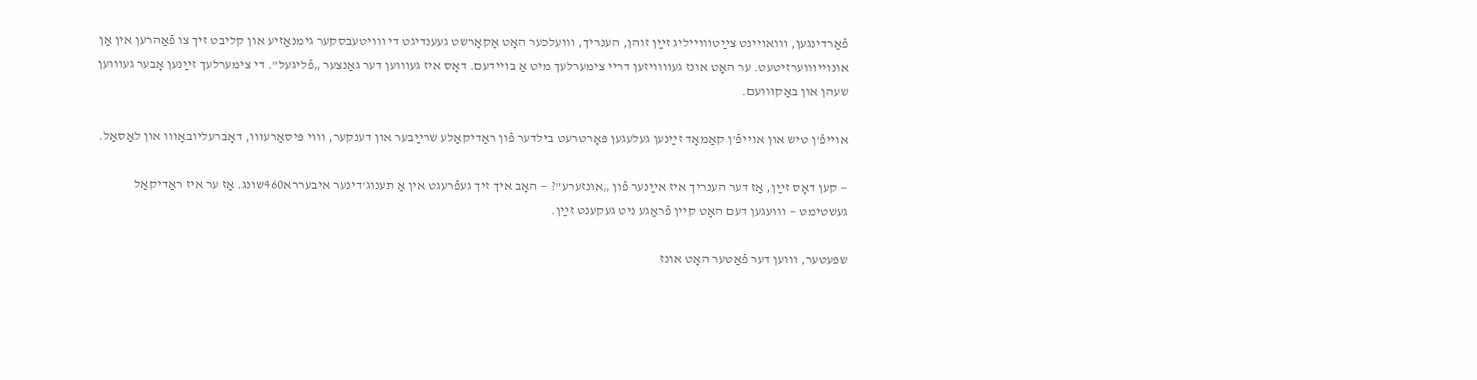פֿאַרדינגען, װואױינט צײַטװוייליג זײַן זוהן, הענריך, װועלכער האָט אָקאָרשט געענדיגט די װויטעבסקער גימנאַזיע און קליבט זיך צו פֿאַהרען אין אַן אונױיװוערזיטעט. ער האָט אונז געװוויזען דריי צימערלעך מיט אַ בױידעם. דאָס איז געװוען דער גאַנצער „פֿליגעל". די צימערלעך זײַנען אָבער געװוען שעהן און באַקװועם.

אױיפֿ'ן טיש און אױיפֿ'ן קאַמאָד זײַנען געלעגען פּאָרטרעט בילדער פֿון ראַדיקאַלע שרײַבער און דענקער, װוי פּיסאַרעװו, דאָברעליובאָװו און לאַסאַל.

— קען דאָס זײַן, אַז דער הענריך איז אײַנער פֿון „אונזערע"? — האָב איך זיך געפֿרעגט אין אַ תענוג'דינער איבעררא460שונג. אַז ער איז ראַדיקאַל געשטימט — װועגען דעם האָט קײן פֿראַגע ניט געקענט זײַן.

שפּעטער, װוען דער פֿאַטער האָט אונז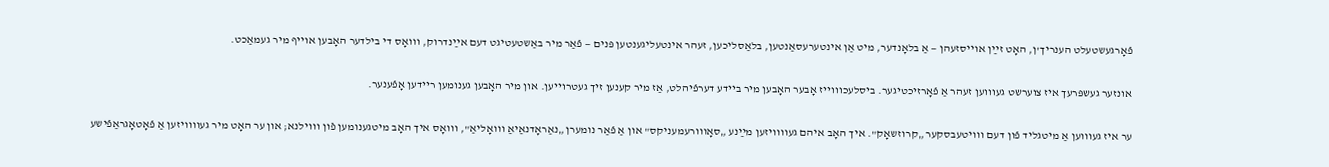פֿאָרגעשטעלט הענריך'ן, האָט זײַן אױיסזעהן — אַ בלאָנדער, מיט אַן אינטערעסאַנטען, בלאַסליכען, זעהר אינטעליגענטען פּנים — פֿאַר מיר באַשטעטיגט דעם אײַנדרוק, װואָס די בילדער האָבען אױיף מיר געמאַכט.

אונזער געשפּרעך איז צוערשט געװוען זעהר אַ פֿאָרזיכטיגער. ביסלעכװוייז אָבער האָבען מיר ביידע דערפֿיהלט, אַז מיר קענען זיך געטרױיען. און מיר האָבען גענומען ריידען אָפֿענער.

ער איז געװוען אַ מיטגליד פֿון דעם װויטעבסקער „קרוזשאָק". איך האָב איהם געװוויזען מײַנע „סאָװורעמעניקס" און אַ פֿאַר נומערן „נאַראָדנאַיאַ װואָליאַ", װואָס איך האָב מיטגענומען פֿון װוילנא; און ער האָט מיר געװוויזען אַ פֿאָטאָגראַפֿישע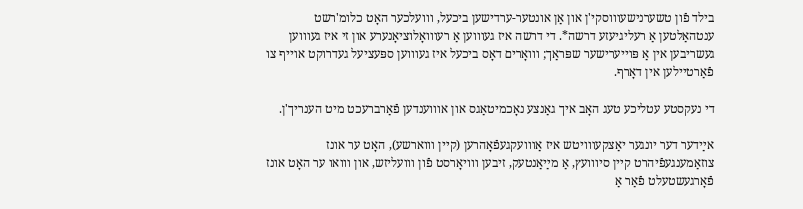בילד פֿון טשערנישעװוסקי'ן און אַן אונטער-ערדישען ביכעל, װועלכער האָט כלומ'רשט ענטהאַלטען אַ רעליגיעזע דרשה*. די דרשה איז געװוען אַ רעװואָלוציאָנערע און זי איז געװוען געשריבען אין אַ פּױיערישער שפּראַך; װואָרים דאָס ביכעל איז געװוען ספּעציעל געדרוקט אױיף צו פֿאַרטיילען אין דאָרף.

די נעקסטע עטליכע טעג האָב איך גאַנצע נאָכמיטאַגס און אװוענדען פֿאַרברעכט מיט הענריך'ן.

אײַדער דער יונגער יאַצקעװויטש איז אַװועקגעפֿאָהרען (קײן װוארשע), האָט ער אונז צוזאַמענגעפֿיהרט קײן סיווועץ, אַ מײַאַנטעק, זיבען װויאָרסט פֿון װועליזש, און װואו ער האָט אונז פֿאָרגעשטעלט פֿאַר אַ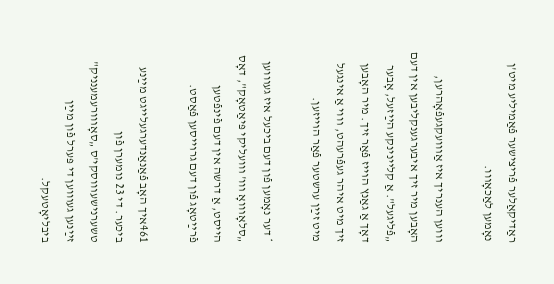ראַדיקאַלער פֿריצישער פֿאַמיליע מיט'ן נאָמען לאַכאָװו.

װוען הענריך איז אַװועקגעפֿאָהרען, האָבען מיר זיך איבערגענקליבען אין דעם „פֿליגעל". אַ קלײנינקע הײַזעל, אָבער דאָך אַ גאַנץ הױיז פֿאַר זיך. מיר האָבען זיך מיט איהר געפֿרעהט, װוי אַ אינגעל מיט זײַן ערשטער פֿאַר הױיזען.

* דער נאָמען פֿון דעם ביכעל איז געװוען „סלאָװואָ װו' װועליקי פּיאַטאָק", דאָס הייסט, אַ דרשה אין דעם פֿינפֿטען פֿרײַטאָג פֿון דעם גרױיסען פֿאַסט.

461איך האָב פֿאַנאַנדערגעלייגט מײַנע ביכער. די 23 נומערן פֿון טשערנישעװוסקי'ס „סאָװורעמענניק" זײַנען געװוען די פּערל פֿון מײַן ביבליאָטעקל.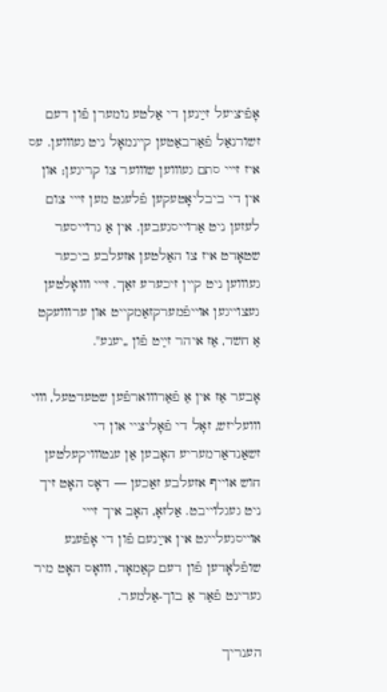אָפֿיציעל זײַנען די אַלטע נומערן פֿון דעם זשורנאַל פֿאַרבאַטען קײנמאָל ניט געװוען. עס איז זײי סתם געװוען שװוער צו קריגען; און אין די ביבליאָטעקען פֿלעגט מען זײי צום לעזען ניט אַרױיסגעבען. אין אַ גרױיסער שטאָדט איז צו האַלטען אזעלבע ביכער געװוען ניט קײן זיכערע זאַך. זײי װואָלטען געצױיגען אױיפֿמערקזאַמקייט און ערװועקט אַ חשד, אַז איהר זײַט פֿון „יענע".

אָבער אַז אין אַ פֿאַרװוארפֿען שטעדטעל, װוי װועליזש, זאָל די פֿאָליציי און די זשאַנדאַרמעריע האָבען אַן ענטװויקעלטען חוש אױיף אזעלבע זאַכען — דאָס האָט זיך ניט געגלױיבט. אַלזאָ, האָב איך זײי אױיסגעלייגט אין אײַנעם פֿון די אָפֿענע שופֿלאָדען פֿון דעם קאַמאָד, װואָס האָט מיר געדינט פֿאַר אַ בוך-אַלמער.

הענריך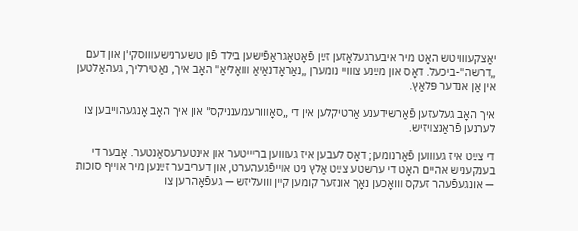יאַצקעװויטש האָט מיר איבערגעלאָזען זײַן פֿאָטאָגראַפֿישען בילד פֿון טשערנישעװוסקי'ן און דעם „דרשה"-ביכעל. דאָס און מײַנע צװויי נומערן „נאַראָדנאַיאַ װואָליאַ" האָב איך, נאַטירליך, געהאַלטען אין אַן אנדער פּלאַץ.

איך האָב געלעזען פֿאַרשידענע אַרטיקלען אין די „סאָװורעמענניקס" און איך האָב אָנגעהױיבען צו לערנען פֿראַנצױזיש.

די צײַט איז געװוען פֿאַרנומען; דאָס לעבען איז געװוען ברײיטער און אינטערעסאַנטער. אָבער די בענקעניש אהיים האָט די ערשטע צײַט אַלץ ניט אױיפֿגעהערט, און דעריבער זײַנען מיר אױיף סוכות — אונגעפֿעהר זעקס װואָכען נאָך אונזער קומען קײן װועליזש — געפֿאָהרען צו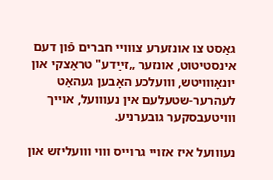גאַסט צו אונזערע צװויי חברים פֿון דעם אינסטיטוט, אונזער „זײַדע" טראַצקי און יונאָװויטש, װועלכע האָבען געהאַט לעהרער-שטעלעם אין נעװועל, אױיך װויטעבסקער גובערניע.

נעװועל איז אזױי גרױיס װוי װועליזש און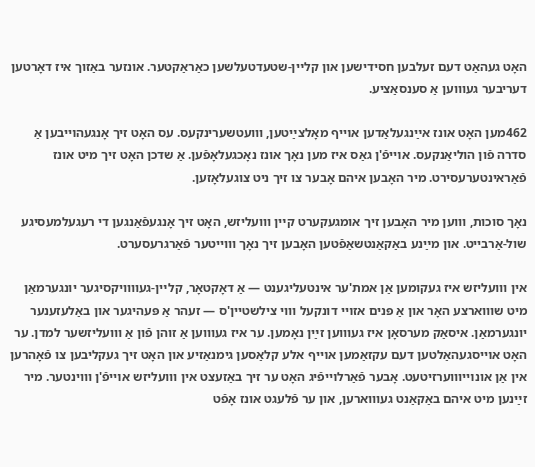האָט געהאַט דעם זעלבען חסידישען און קלײן-שטעדטעלשען כאַראַקטער. אונזער באַזוך איז דאָרטען דעריבער געװוען אַ סענסאַציע.

462מען האָט אונז אײַנגעלאַדען אױיף מאָלצײַטען, װועטשערינקעס. עס האָט זיך אָנגעהױיבען אַ סדרה פֿון הוליאַנקעס. אױיפֿ'ן גאַס איז מען נאָך אונז נאָכגעלאָפֿען. אַ שדכן האָט זיך מיט אונז פֿאַראינטערעסירט. מיר האָבען איהם אָבער צו זיך ניט צוגעלאָזען.

נאָך סוכות, װוען מיר האָבען זיך אומגעקערט קײן װועליזש, האָט זיך אָנגעפֿאַנגען די רעגעלמעסיגע שול-אַרבייט. און מײַנע באַקאַנטשאַפֿטען האָבען זיך נאָך װוייטער פֿאַרגרעסערט.

אין װועליזש איז געקומען אַן אמת'ער אינטעליגענט — אַ דאָקטאָר, קלײן-געװוויקסיגער יונגערמאַן מיט שװוארצע האָר און אַ פּנים אזױי דונקעל װוי צילשטיין'ס — זעהר אַ פּעהיגער און באַלעזענער יונגערמאַן. איסאַק מערסאָן איז געװוען זײַן נאָמען. ער איז געװוען אַ זוהן פֿון אַ װועליזשער למדן. ער האָט אױיסגעהאַלטען דעם עקזאַמען אױיף אלע קלאַסען גימנאַזיע און האָט זיך געקליבען צו פֿאָהרען אין אַן אונױיװוערזיטעט. אָבער פֿאַרלױיפֿיג האָט ער זיך באַזעצט אין װועליזש אױיפֿ'ן װוינטער. מיר זײַנען מיט איהם באַקאַנט געװוארען, און ער פֿלעגט אונז אָפֿט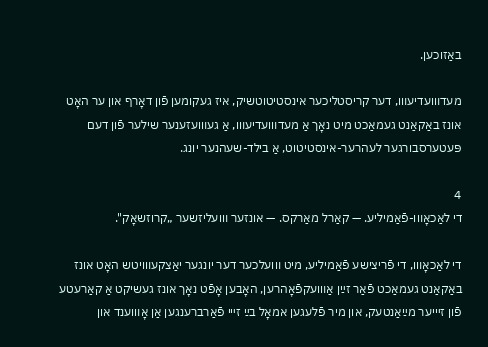באַזוכען.

מעדװועדיעװו, דער קריסטליכער אינסטיטוטשיק, איז געקומען פֿון דאָרף און ער האָט אונז באַקאַנט געמאַכט מיט נאָך אַ מעדװועדיעװו, אַ געװועזענער שילער פֿון דעם פּעטערסבורגער לעהרער-אינסטיטוט, אַ בילד-שעהנער יונג.

4
די לאַכאָװו-פֿאַמיליע. — קאַרל מאַרקס. — אונזער װועליזשער „קרוזשאָק".

די לאַכאָװו, די פֿריצישע פֿאַמיליע, מיט װועלכער דער יונגער יאַצקעװויטש האָט אונז באַקאַנט געמאַכט פֿאַר זײַן אַװועקפֿאָהרען, האָבען אָפֿט נאָך אונז געשיקט אַ קאַרעטע פֿון זײיער מײַאַנטעק, און מיר פֿלעגען אמאָל בײַ זײי פֿאַרברענגען אַן אָװוענד און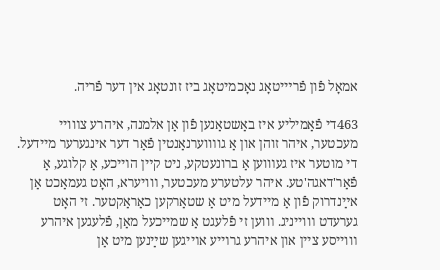אמאָל פֿון פֿרײיטאָג נאָכמיטאָג ביז זונטאָג אין דער פֿריה.

463די פֿאַמיליע איז באַשטאַנען פֿון אַן אלמנה, איהרע צװויי מעכטער, איהר זוהן און אַ גוװוערנאַנטין פֿאַר דער אינגערער מיידעל. די מוטער איז געװוען אַ ברונעטקע, ניט קײן הױיכע, אַ קלוגע, אַ פֿאַר'דאגה'טע. איהר עלטערע מעכטער, װויערא, האָט געמאַכט אַן אײַנדרוק פֿון אַ מיידעל מיט אַ שטאַרקען כאַראַקטער. זי האָט גערעדט װוייניג. װוען זי פֿלעגט אַ שמייכעל מאַן, פֿלעגען איהרע װוייסע ציין און איהרע גרױיע אױיגען שײַנען מיט אַן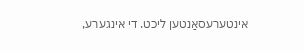אינטערעסאַנטען ליכט. די אינגערע,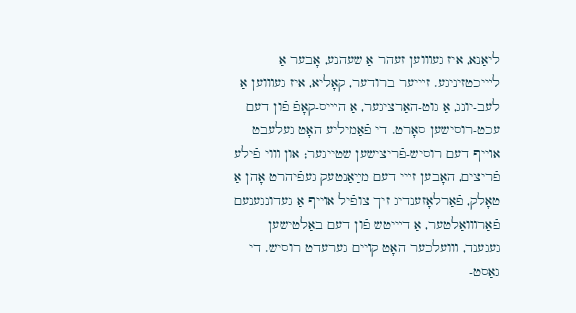ליאַנא, איז געװוען זעהר אַ שעהנע, אָבער אַ לײיכטזיניגע. זײיער ברודער, קאָליא, איז געװוען אַ לעב-יונג, אַ גוט-האַרציגער, אַ הײיס-קאָפֿ פֿון דעם עכט-רוסישען סאָרט. די פֿאַמיליע האָט געלעבט אױיף דעם רוסיש-פֿריצישען שטייגער; און װוי פֿילע פֿריצים, האָבען זײי דעם מײַאַנטעק געפֿיהרט אָהן אַ טאָלק, פֿאַרלאָזענדיג זיך צופֿיל אױיף אַ געדונגענעם פֿאַרװואַלטער, אַ דײיטש פֿון דעם באַלטישען געגענד, װועלכער האָט קױים גערעדט רוסיש. די גאַסט-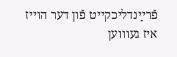פֿרײַנדליכקייט פֿון דער הױיז איז געװוען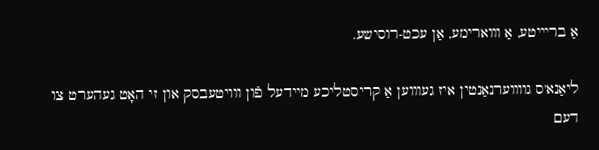אַ ברײיטע, אַ װוארימע, אַן עכט-רוסישע.

ליאַנא'ס גוװוערנאַנטין איז געװוען אַ קריסטליכע מיידעל פֿון װויטעבסק און זי האָט געהערט צו דעם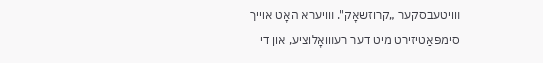װויטעבסקער „קרוזשאָק". װויערא האָט אױיך סימפּאַטיזירט מיט דער רעװואָלוציע, און די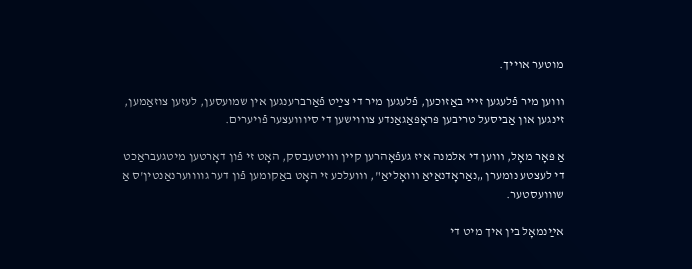מוטער אױיך.

װוען מיר פֿלעגען זײי באַזוכען, פֿלעגען מיר די צײַט פֿאַרברענגען אין שמועסען, לעזען צוזאַמען, זינגען און אַביסעל טריבען פּראָפּאַגאַנדע צװוישען די סיווועצער פֿױערים.

אַ פּאָר מאָל, װוען די אלמנה איז געפֿאָהרען קײן װויטעבסק, האָט זי פֿון דאָרטען מיטגעבראַכט די לעצטע נומערן „נאַראָדנאַיאַ װואָליאַ", װועלכע זי האָט באַקומען פֿון דער גוװוערנאַנטין'ס אַ שװועסטער.

אײַנמאָל בין איך מיט די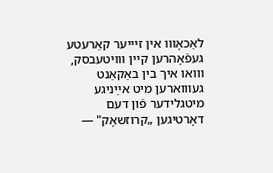לאַכאָװו אין זײיער קאַרעטע געפֿאָהרען קײן װויטעבסק, װואו איך בין באַקאַנט געװוארען מיט אײַניגע מיטגלידער פֿון דעם דאָרטיגען „קרוזשאָק" —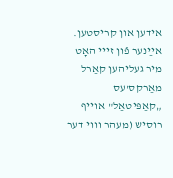אידען און קריסטען. אײַנער פֿון זײי האָט מיר געליהען קאַרל מאַרקס'עס „קאַפּיטאַל" אױיף רוסיש (מעהר װוי דער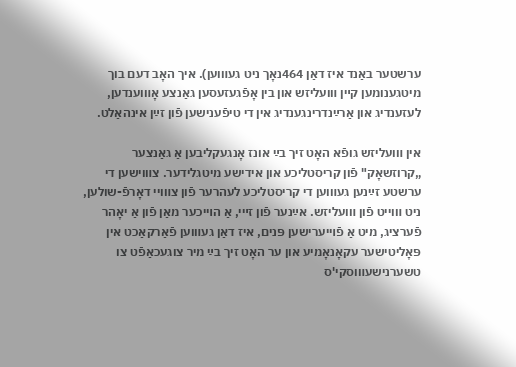ערשטער באַנד איז דאַן 464נאָך ניט געװוען). איך האָב דעם בוך מיטגענומען קײן װועליזש און בין אָפֿגעזעסען גאַנצע אָװוענדען, לעזענדיג און אַרײַנדרינגענדיג אין די טיפֿענישען פֿון זײַן אינהאַלט.

אין װועליזש גופֿא האָט זיך בײַ אונז אָנגעקליבען אַ גאַנצער „קרוזשאָק" פֿון קריסטליכע און אידישע מיטגלידער. צװוישען די ערשטע זײַנען געװוען די קריסטליכע לעהרער פֿון צװויי דאָרפֿ-שולען, ניט װוייט פֿון װועליזש. אײַנער פֿון זײי, אַ הױיכער מאַן פֿון אַ יאָהר פֿערציג, מיט אַ פֿױיערישען פּנים, איז דאַן געװוען פֿאַרקאַכט אין פּאָליטישער עקאָנאָמיע און ער האָט זיך בײַ מיר צוגעכאַפֿט צו טשערנישעװוסקי'ס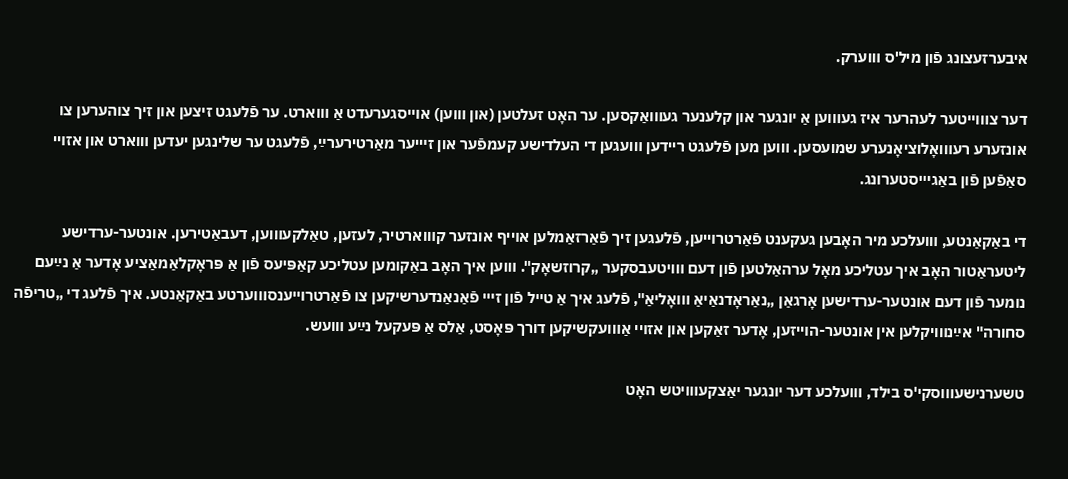איבערזעצונג פֿון מיל'ס װוערק.

דער צװוייטער לעהרער איז געװוען אַ יונגער און קלענער געװואַקסען. ער האָט זעלטען (און װוען) אױיסגערעדט אַ װוארט. ער פֿלעגט זיצען און זיך צוהערען צו אונזערע רעװואָלוציאָנערע שמועסען. װוען מען פֿלעגט ריידען װועגען די העלדישע קעמפֿער און זײיער מאַרטירערײַ, פֿלעגט ער שלינגען יעדען װוארט און אזױי סאַפֿען פֿון באַגײיסטערונג.

די באַקאַנטע, װועלכע מיר האָבען געקענט פֿאַרטרױיען, פֿלעגען זיך פֿאַרזאַמלען אױיף אונזער קװוארטיר, לעזען, טאַלקעװוען, דעבאַטירען. אונטער-ערדישע ליטעראַטור האָב איך עטליכע מאָל ערהאַלטען פֿון דעם װויטעבסקער „קרוזשאָק". װוען איך האָב באַקומען עטליכע קאַפּיעס פֿון אַ פּראָקלאַמאַציע אָדער אַ נײַעם נומער פֿון דעם אונטער-ערדישען אָרגאַן „נאַראָדנאַיאַ װואָליאַ", פֿלעג איך אַ טייל פֿון זײי פֿאַנאַנדערשיקען צו פֿאַרטרױיענסװוערטע באַקאַנטע. איך פֿלעג די „טריפֿה סחורה" אײַנװויקלען אין אונטער-הױיזען, אָדער זאַקען און אזױי אַװועקשיקען דורך פּאָסט, אַלס אַ פּעקעל נײַע װועש.

טשערנישעװוסקי'ס בילד, װועלכע דער יונגער יאַצקעװויטש האָט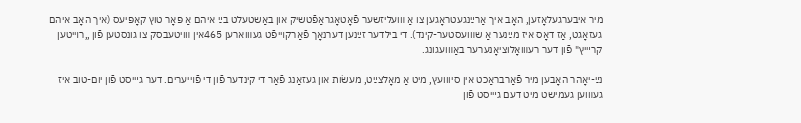מיר איבערגעלאָזען, האָב איך אַרײַנגעטראָגען צו אַ װועליזשער פֿאָטאָגראַפֿטשיק און באַשטעלט בײַ איהם אַ פּאָר טוץ קאָפּיעס (איך האָב איהם געזאָגט, אַז דאָס איז מײַנער אַ שװועסטער-קינד). די בילדער זײַנען דערנאָך פֿאַרקױיפֿט געװוארען 465אין װויטעבסק צו גונסטען פֿון „רױיטען קרײיץ" פֿון דער רעװואָלוציאָנערער באַװועגונג.

נײַ-יאָהר האָבען מיר פֿאַרבראַכט אין סיווועץ, מיט אַ מאָלצײַט, מעשׂות און געזאַנג פֿאַר די קינדער פֿון די פֿױיערים. דער גײיסט פֿון יום-טוב איז געװוען געמישט מיט דעם גײיסט פֿון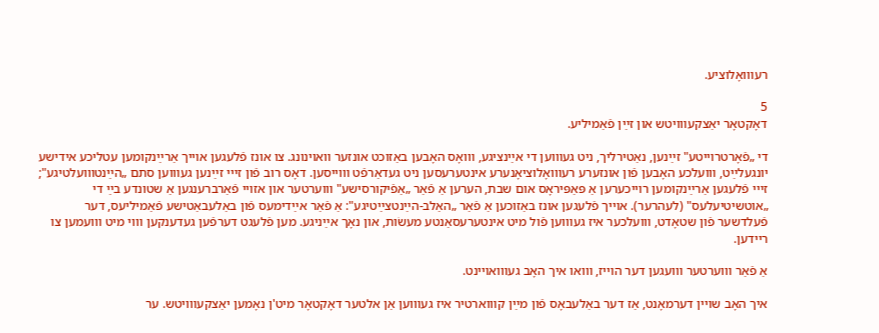רעװואָלוציע.

5
דאָקטאָר יאַצקעװויטש און זײַן פֿאַמיליע.

די „פֿאָרטרױיטע" זײַנען, נאַטירליך, ניט געװוען די אײַנציגע, װואָס האָבען באַזוכט אונזער װאוינונג. צו אונז פֿלעגען אױיך אַרײַנקומען עטליכע אידישע יונגעלײַט, װועלכע האָבען פֿון אונזערע רעװואָלוציאָנערע אינטערעסען ניט געדאַרפֿט װוייסען. דאָס רוב פֿון זײי זײַנען געװוען סתם „הײַנטװועלטיגע"; זײי פֿלעגען אַרײַנקומען רױיכערען אַ פּאַפּיראָס אום שבת, הערען אַ פֿאַר „אַפֿיקורסישע" װוערטער און אזױי פֿאַרברענגען אַ שטונדע בײַ די „אוטשיטיעלעס" (לעהרער). אױיך פֿלעגען אונז באַזוכען אַ פֿאַר „האַלב-הײַנטצײַטיגע": אַ פֿאַר אײַדימעס פֿון באַלעבאַטישע פֿאַמיליעס, דער פֿעלדשער פֿון שטאָדט, װועלכער איז געװוען פֿול מיט אינטערעסאַנטע מעשׂות, און נאָך אײַניגע. מען פֿלעגט דערפֿען געדענקען װוי מיט װועמען צו ריידען.

אַ פֿאַר װוערטער װועגען דער הױיז, װואו איך האָב געװואױינט.

איך האָב שױין דערמאָנט, אַז דער באַלעבאָס פֿון מײַן קװוארטיר איז געװוען אַן אלטער דאָקטאָר מיט'ן נאָמען יאַצקעװויטש. ער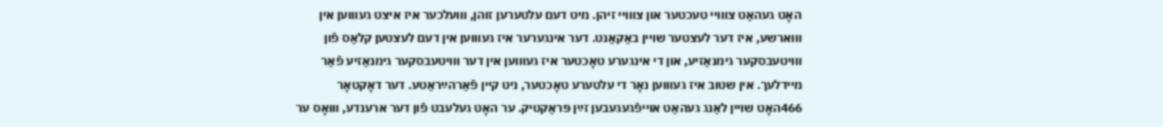האָט געהאַט צװויי טעכטער און צװויי זיהן. מיט דעם עלטערען זוהן, װועלכער איז איצט געװוען אין װוארשע, איז דער לעצטער שױין באַקאַנט. דער אינגערער איז געװוען אין דעם לעצטען קלאַס פֿון װויטעבסקער גימנאַזיע, און די אינגערע טאָכטער איז געװוען אין דער װויטעבסקער גימנאַזיע פֿאַר מיידלעך. אין שטוב איז געװוען נאָר די עלטערע טאָכטער, ניט קײן פֿאַרהײַראַטע. דער דאָקטאָר 466האָט שױין לאַנג געהאַט אױיפֿגעגעבען זײַן פּראַקטיק. ער האָט געלעבט פֿון דער ארענדע, װואָס ער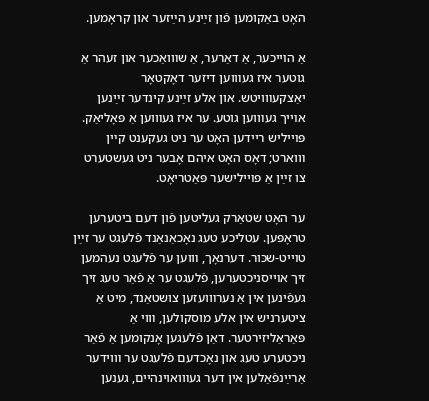האָט באַקומען פֿון זײַנע הײַזער און קראָמען.

אַ הױיכער, אַ דאַרער, אַ שװואַכער און זעהר אַ גוטער איז געװוען דיזער דאָקטאָר יאַצקעװויטש. און אלע זײַנע קינדער זײַנען אױיך געװוען גוטע. ער איז געװוען אַ פּאָליאַק. פּױיליש ריידען האָט ער ניט געקענט קײן װוארט; דאָס האָט איהם אָבער ניט געשטערט צו זײַן אַ פּױילישער פּאַטריאָט.

ער האָט שטאַרק געליטען פֿון דעם ביטערען טראָפּען. עטליכע טעג נאָכאַנאַנד פֿלעגט ער זײַן טױיט-שכּור. דערנאָך, װוען ער פֿלעגט נעהמען זיך אױיסניכטערען, פֿלעגט ער אַ פֿאַר טעג זיך געפֿינען אין אַ נערװועזען צושטאַנד, מיט אַ ציטערניש אין אלע מוסקולען, װוי אַ פּאַראַליזירטער. דאַן פֿלעגען אָנקומען אַ פֿאַר ניכטערע טעג און נאָכדעם פֿלעגט ער װוידער אַרײַנפֿאַלען אין דער געװואוינהיים, גענען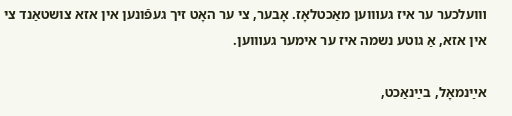װועלכער ער איז געװוען מאַכטלאָז. אָבער, צי ער האָט זיך געפֿונען אין אזא צושטאַנד צי אין אזא, אַ גוטע נשמה איז ער אימער געװוען.

אײַנמאָל, בײַנאַכט,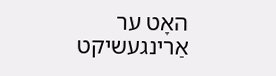האָט ער אַרינגעשיקט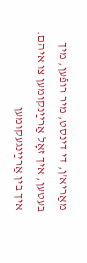מאַריא'ן, די דינסט, מיר רופֿען, מיך בעטען, איך זאָל אַרײַנקומען צו איהם. איך בין אַרײַנגעקומען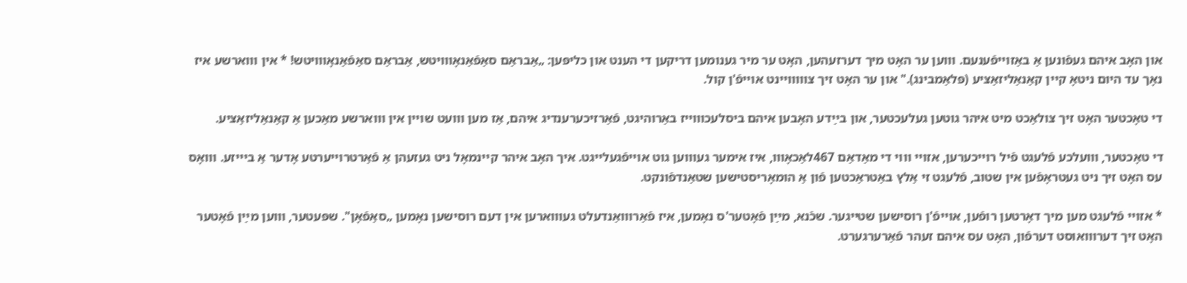און האָב איהם געפֿונען אַ באַזױיפֿענעם. װוען ער האָט מיך דערזעהען, האָט ער מיר גענומען דריקען די הענט און כליפּען: „אַבראַם סאַפֿאַנאָװויטש, אַבראַם סאַפֿאַנאָװויטש! * אין װוארשע איז נאָך עד היום ניטאָ קײן קאַנאַליזאַציע (פּלאַמבינג)." און ער האָט זיך צוװוויינט אױיפֿ'ן קול.

די טאָכטער האָט זיך צולאַכט מיט איהר גוטען געלעכטער, און בײַדע האָבען איהם ביסלעכװוייז באַרוהיגט, פֿאַרזיכערענדיג איהם, אַז מען װועט שױין אין װוארשע מאַכען אַ קאַנאַליזאַציע.

די טאָכטער, װועלכע פֿלעגט פֿיל רױיכערען, אזױי װוי די מאַדאַם 467לאַכאָװו, איז אימער געװוען גוט אױיפֿגעלייגט. איך האָב איהר קײנמאָל ניט געזעהן אַ פֿאַרטרױיערטע אָדער אַ בײיזע. װואָס עס האָט זיך ניט געטראָפֿען אין שטוב, פֿלעגט זי אַלץ באַטראַכטען פֿון אַ הומאָריסטישען שטאַנדפֿונקט.

* אזױי פֿלעגט מען מיך דאָרטען רופֿען, אױיפֿ'ן רוסישען שטייגער. שכֿנא, מײַן פֿאָטער'ס נאָמען, איז פֿאַרװואַנדעלט געװוארען אין דעם רוסישען נאָמען „סאַפֿאָן". שפּעטער, װוען מײַן פֿאָטער האָט זיך דערװואוסט דערפֿון, האָט עס איהם זעהר פֿאַרערגערט.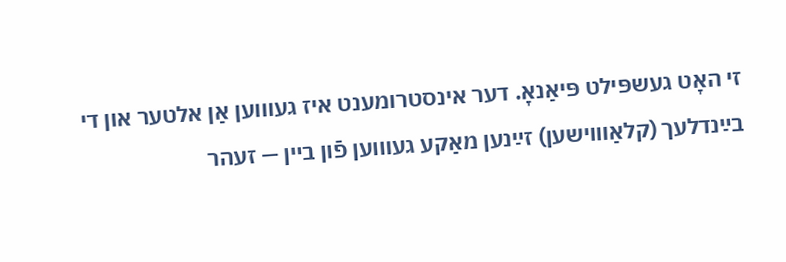זי האָט געשפּילט פּיאַנאָ. דער אינסטרומענט איז געװוען אַן אלטער און די בײַנדלעך (קלאַװוישען) זײַנען מאַקע געװוען פֿון בײן — זעהר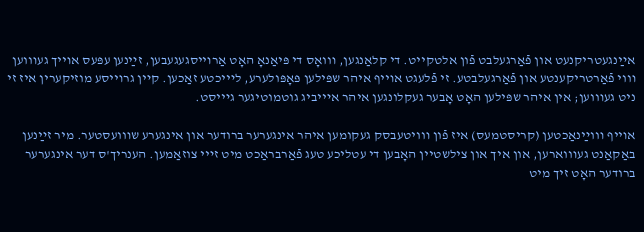אײַנגעטריקנעט און פֿאַרגעלבט פֿון אלטקייט. די קלאַנגען, װואָס די פּיאַנאָ האָט אַרױיסגעגעבען, זײַנען עפּעס אױיך געװוען װוי פֿאַרטריקענטע און פֿאַרגעלבטע. זי פֿלעגט אױיף איהר שפּילען פּאָפּולערע, לײיכטע זאַכען. קײן גרױיסע מוזיקערין איז זי ניט געװוען; אין איהר שפּילען האָט אָבער געקלונגען איהר אײיביג גוטמוטיגער גײיסט.

אױיף װוײַנאַכטען (קריסטמעס) איז פֿון װויטעבסק געקומען איהר אינגערער ברודער און אינגערע שװועסטער. מיר זײַנען באַקאַנט געװוארען, און איך און צילשטיין האָבען די עטליכע טעג פֿאַרבראַכט מיט זײי צוזאַמען. הענריך'ס דער אינגערער ברודער האָט זיך מיט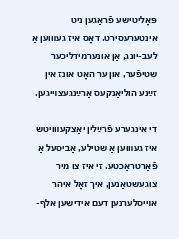פּאָליטישע פֿראַגען ניט אינטערעסירט. דאָס איז געװוען אַ לעב-יונג, אַן אונערמידליכער שטיפֿער, און ער האָט אונז אין זײַנע הוליאַנקעס אַרײַנגעצױיגען.

די אינגערע פֿרײַלין יאַצקעװויטש איז געװוען אַ שטילע, אַביסעל אַ פֿאַרטראַכטע. זי איז צו מיר צוגעשטאַנען, איך זאָל איהר אױיסלערנען דעם אידישען אלף-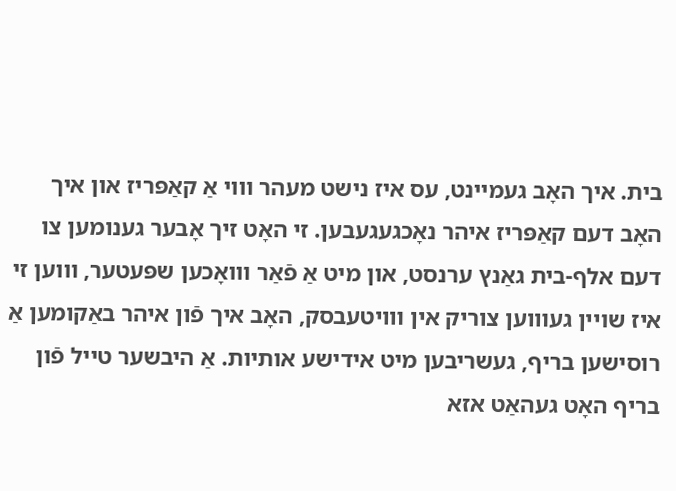בית. איך האָב געמיינט, עס איז נישט מעהר װוי אַ קאַפּריז און איך האָב דעם קאַפּריז איהר נאָכגעגעבען. זי האָט זיך אָבער גענומען צו דעם אלף-בית גאַנץ ערנסט, און מיט אַ פֿאַר װואָכען שפּעטער, װוען זי איז שױין געװוען צוריק אין װויטעבסק, האָב איך פֿון איהר באַקומען אַ רוסישען בריף, געשריבען מיט אידישע אותיות. אַ היבשער טייל פֿון בריף האָט געהאַט אזא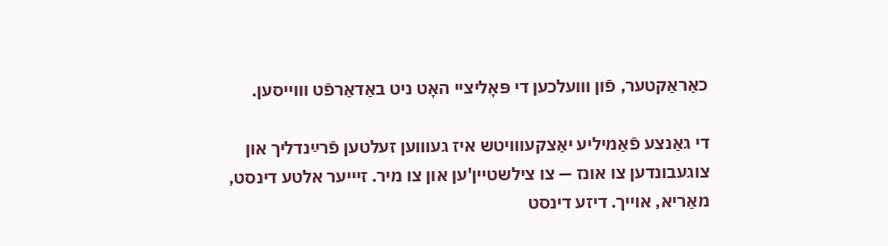כאַראַקטער, פֿון װועלכען די פּאָליציי האָט ניט באַדאַרפֿט װוייסען.

די גאַנצע פֿאַמיליע יאַצקעװויטש איז געװוען זעלטען פֿרײַנדליך און צוגעבונדען צו אונז — צו צילשטיין'ען און צו מיר. זײיער אלטע דינסט, מאַריא, אױיך. דיזע דינסט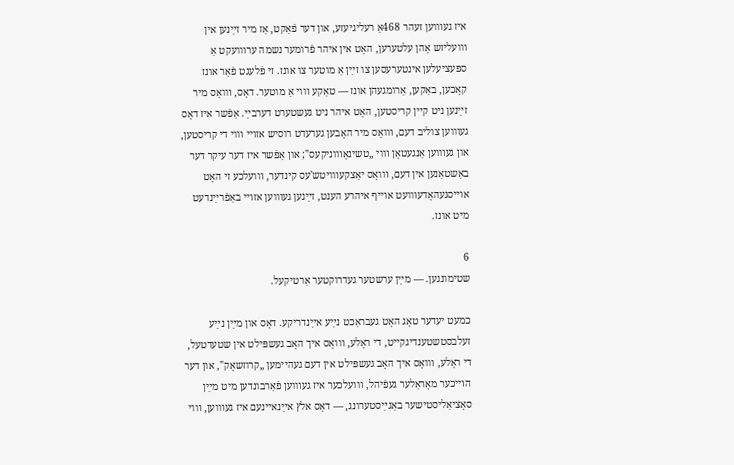איז געװוען זעהר 468אַ רעליגיעזע, און דער פֿאַקט, אַז מיר זײַנען אין װועליזש אָהן עלטערען, האָט אין איהר פֿרומער נשמה ערװועקט אַ ספּעציעלען אינטערעסען צו זײַן אַ מוטער צו אונז. זי פֿלעגט פֿאַר אונז קאָכען, באַקען, אַרומגעהן אונז — טאַקע װוי אַ מוטער. דאָס, װואָס מיר זײַנען ניט קײן קריסטען, האָט איהר ניט געשטערט דערבײַ. אַפֿשר איז דאָס געװוען צוליב דעם, װואָס מיר האָבען גערעדט רוסיש אזױי װוי די קריסטען, און געװוען אַנגעטאָן װוי „טשינאָװוניקעס"; און אַפֿשר איז דער עיקר דער באַשטאַנען אין דעם, װואָס יאַצקעװויטש'עס קינדער, װועלכע זי האָט אױיסגעהאָדעװועט אױיף איהרע הענט, זײַנען געװוען אזױי באַפֿרײַנדעט מיט אונז.

6
שטימונגען. — מײַן ערשטער געדרוקטער אַרטיקעל.

כמעט יעדער טאָג האָט געבראַכט נײַע אײַנדריקע. דאָס און מײַן נײַע זעלבסטשטענדיגקייט, די ראָלע, װואָס איך האָב געשפּילט אין שטעדטעל, די ראָלע, װואָס איך האָב געשפּילט אין דעם געהיימען „קרוזשאָק", און דער הױיכער מאָראַלער געפֿיהל, װועלכער איז געװוען פֿאַרבונדען מיט מײַן סאָציאַליסטישער באַגײַסטערונג, — דאָס אלץ אײַנאיינעם איז געװוען, װוי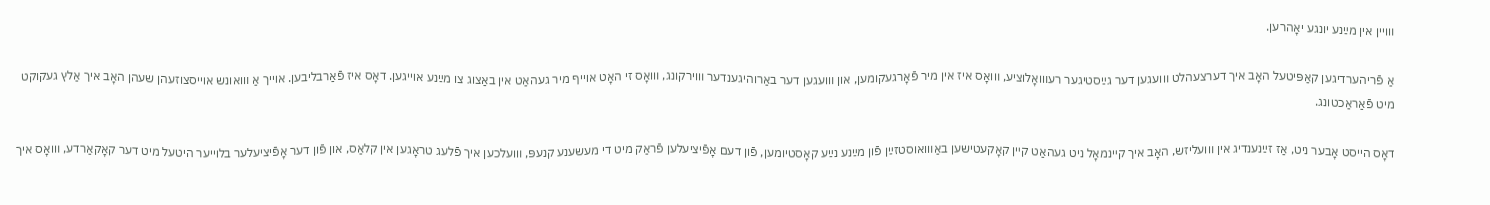װויין אין מײַנע יונגע יאָהרען.

אַ פֿריהערדיגען קאַפּיטעל האָב איך דערצעהלט װועגען דער גײַסטיגער רעװואָלוציע, װואָס איז אין מיר פֿאָרגעקומען, און װועגען דער באַרוהיגענדער װוירקונג, װואָס זי האָט אױיף מיר געהאַט אין באַצוג צו מײַנע אױיגען. דאָס איז פֿאַרבליבען. אױיך אַ װואונש אױיסצוזעהן שעהן האָב איך אַלץ געקוקט מיט פֿאַראַכטונג.

דאָס הייסט אָבער ניט, אַז זײַנענדיג אין װועליזש, האָב איך קײנמאָל ניט געהאַט קײן קאָקעטישען באַװואוסטזײַן פֿון מײַנע נײַע קאָסטיומען, פֿון דעם אָפֿיציעלען פֿראַק מיט די מעשענע קנעפּ, װועלכען איך פֿלעג טראָגען אין קלאַס, און פֿון דער אָפֿיציעלער בלױיער היטעל מיט דער קאָקאַרדע, װואָס איך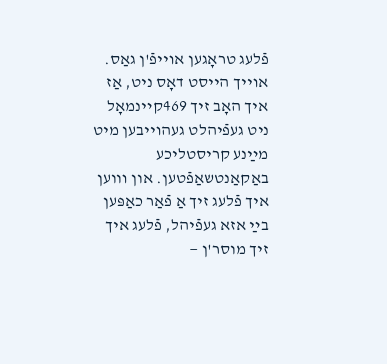פֿלעג טראָגען אױיפֿ'ן גאַס. אױיך הייסט דאָס ניט, אַז איך האָב זיך 469קײנמאָל ניט געפֿיהלט געהױיבען מיט מײַנע קריסטליכע באַקאַנטשאַפֿטען. און װוען איך פֿלעג זיך אַ פֿאַר כאַפּען בײַ אזא געפֿיהל, פֿלעג איך זיך מוסר'ן —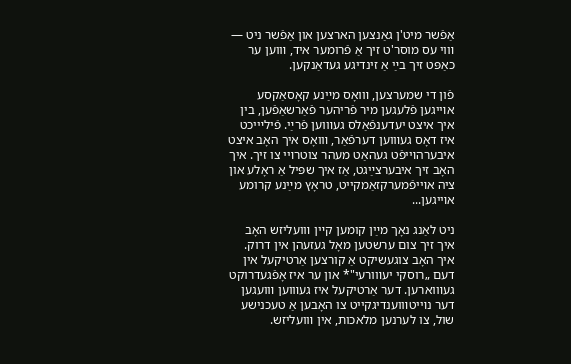אַפֿשר מיט'ן גאַנצען הארצען און אַפֿשר ניט — װוי עס מוסר'ט זיך אַ פֿרומער איד, װוען ער כאַפּט זיך בײַ אַ זינדיגע געדאַנקען.

פֿון די שמערצען, װואָס מײַנע קאָסאַקסע אױיגען פֿלעגען מיר פֿריהער פֿאַרשאַפֿען, בין איך איצט יעדענפֿאַלס געװוען פֿרײַ. פֿילײיכט איז דאָס געװוען דערפֿאַר, װואָס איך האָב איצט איבערהױיפֿט געהאַט מעהר צוטרױי צו זיך. איך האָב זיך איבערצײַגט, אַז איך שפּיל אַ ראָלע און ציה אױיפֿמערקזאַמקייט, טראָץ מײַנע קרומע אױיגען...

ניט לאַנג נאָך מײַן קומען קײן װועליזש האָב איך זיך צום ערשטען מאָל געזעהן אין דרוק. איך האָב צוגעשיקט אַ קורצען אַרטיקעל אין דעם „רוסקי יעװורעי"* און ער איז אָפֿגעדרוקט געװוארען. דער אַרטיקעל איז געװוען װועגען דער נױיטװוענדיגקייט צו האָבען אַ טעכנישע שול, צו לערנען מלאכות, אין װועליזש.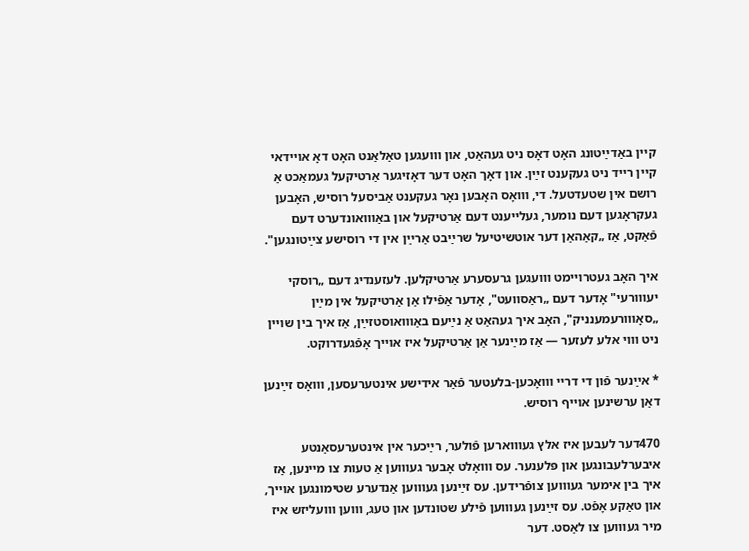קײן באַדײַטונג האָט דאָס ניט געהאַט, און װועגען טאַלאַנט האָט דאָ אױידאי קײן רייד ניט געקענט זײַן. און דאָך האָט דער דאָזיגער אַרטיקעל געמאַכט אַ רושם אין שטעדטעל. די, װואָס האָבען נאָר געקענט אַביסעל רוסיש, האָבען געקראָגען דעם נומער, געלייענט דעם אַרטיקעל און באַװואונדערט דעם פֿאַקט, אַז „קאַהאַן דער אוטשיטיעל שרײַבט אַרײַן אין די רוסישע צײַטונגען".

איך האָב געטרױימט װועגען גרעסערע אַרטיקלען. לעזענדיג דעם „רוסקי יעװורעי" אָדער דעם „ראַסוועט", אָדער אַפֿילו אַן אַרטיקעל אין מײַן „סאָװורעמענניק", האָב איך געהאַט אַ נײַעם באַװואוסטזײַן, אַז איך בין שױין ניט װוי אלע לעזער — אַז מײַנער אַן אַרטיקעל איז אױיך אָפֿגעדרוקט.

* אײַנער פֿון די דריי װואָכען-בלעטער פֿאַר אידישע אינטערעסען, װואָס זײַנען דאַן ערשינען אױיף רוסיש.

470דער לעבען איז אלץ געװוארען פֿולער, רײַכער אין אינטערעסאַנטע איבערלעבונגען און פּלענער. עס װואָלט אָבער געװוען אַ טעות צו מיינען, אַז איך בין אימער געװוען צופֿרידען. עס זײַנען געװוען אַנדערע שטימונגען אױיך, און טאַקע אָפֿט. עס זײַנען געװוען פֿילע שטונדען און טעג, װוען װועליזש איז מיר געװוען צו לאַסט. דער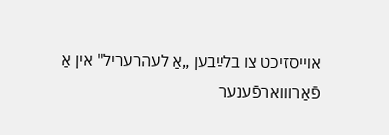אױיסזיכט צו בלײַבען „אַ לעהרעריל" אין אַ פֿאַרװוארפֿענער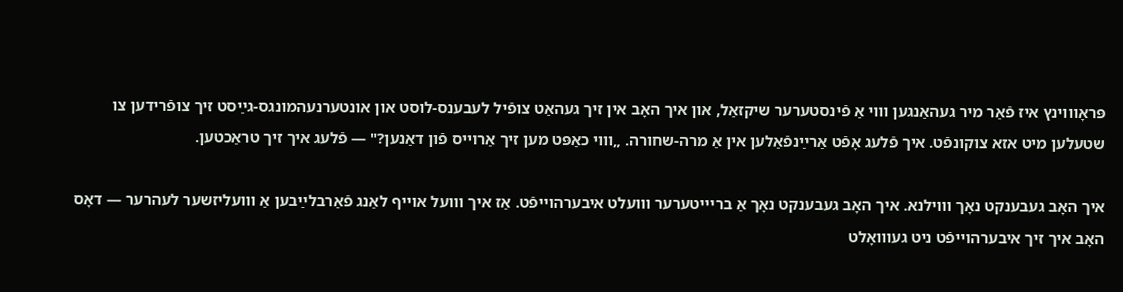פּראָװוינץ איז פֿאַר מיר געהאַנגען װוי אַ פֿינסטערער שיקזאַל, און איך האָב אין זיך געהאַט צופֿיל לעבענס-לוסט און אונטערנעהמונגס-גײַסט זיך צופֿרידען צו שטעלען מיט אזא צוקונפֿט. איך פֿלעג אָפֿט אַרײַנפֿאַלען אין אַ מרה-שחורה. „װוי כאַפּט מען זיך אַרױיס פֿון דאַנען?" — פֿלעג איך זיך טראַכטען.

איך האָב געבענקט נאָך װוילנא. איך האָב געבענקט נאָך אַ ברײיטערער װועלט איבערהױיפֿט. אַז איך װועל אױיף לאַנג פֿאַרבלײַבען אַ װועליזשער לעהרער — דאָס האָב איך זיך איבערהױיפֿט ניט געװואָלט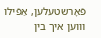פֿאָרשטעלען, אַפֿילו װוען איך בין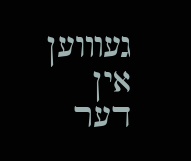געװוען אין דער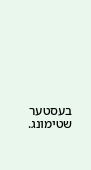בעסטער שטימונג.